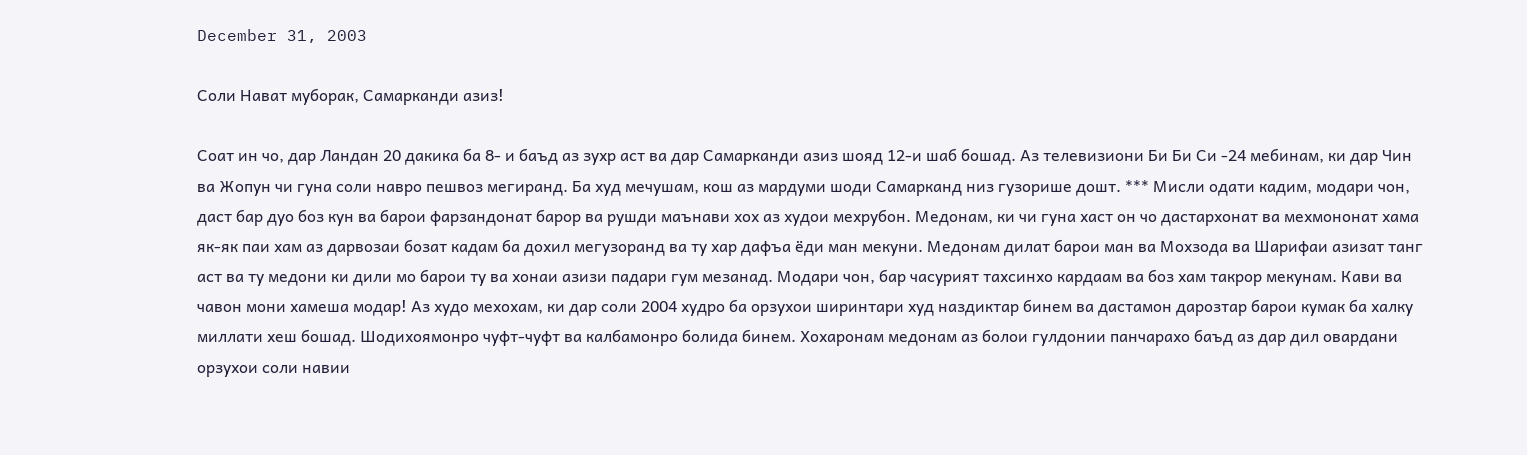December 31, 2003

Соли Нават муборак, Самарканди азиз!

Соат ин чо, дар Ландан 20 дакика ба 8- и баъд аз зухр аст ва дар Самарканди азиз шояд 12-и шаб бошад. Аз телевизиони Би Би Си -24 мебинам, ки дар Чин ва Жопун чи гуна соли навро пешвоз мегиранд. Ба худ мечушам, кош аз мардуми шоди Самарканд низ гузорише дошт. *** Мисли одати кадим, модари чон, даст бар дуо боз кун ва барои фарзандонат барор ва рушди маънави хох аз худои мехрубон. Медонам, ки чи гуна хаст он чо дастархонат ва мехмононат хама як-як паи хам аз дарвозаи бозат кадам ба дохил мегузоранд ва ту хар дафъа ёди ман мекуни. Медонам дилат барои ман ва Мохзода ва Шарифаи азизат танг аст ва ту медони ки дили мо барои ту ва хонаи азизи падари гум мезанад. Модари чон, бар часурият тахсинхо кардаам ва боз хам такрор мекунам. Кави ва чавон мони хамеша модар! Аз худо мехохам, ки дар соли 2004 худро ба орзухои ширинтари худ наздиктар бинем ва дастамон дарозтар барои кумак ба халку миллати хеш бошад. Шодихоямонро чуфт-чуфт ва калбамонро болида бинем. Хохаронам медонам аз болои гулдонии панчарахо баъд аз дар дил овардани орзухои соли навии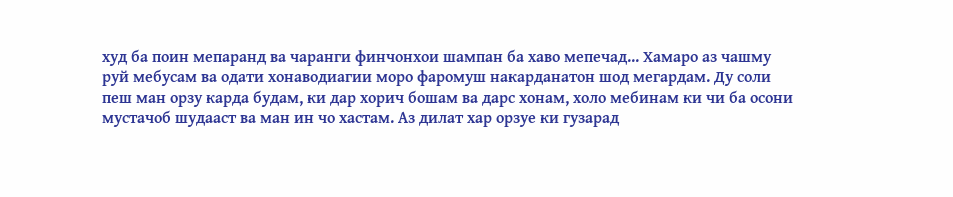худ ба поин мепаранд ва чаранги финчонхои шампан ба хаво мепечад... Хамаро аз чашму руй мебусам ва одати хонаводиагии моро фаромуш накарданатон шод мегардам. Ду соли пеш ман орзу карда будам, ки дар хорич бошам ва дарс хонам, холо мебинам ки чи ба осони мустачоб шудааст ва ман ин чо хастам. Аз дилат хар орзуе ки гузарад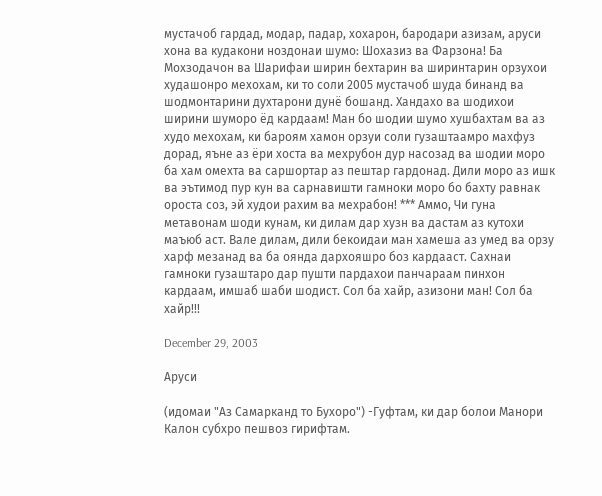мустачоб гардад, модар, падар, хохарон, бародари азизам, аруси хона ва кудакони ноздонаи шумо: Шохазиз ва Фарзона! Ба Мохзодачон ва Шарифаи ширин бехтарин ва ширинтарин орзухои худашонро мехохам, ки то соли 2005 мустачоб шуда бинанд ва шодмонтарини духтарони дунё бошанд. Хандахо ва шодихои ширини шуморо ёд кардаам! Ман бо шодии шумо хушбахтам ва аз худо мехохам, ки бароям хамон орзуи соли гузаштаамро махфуз дорад, яъне аз ёри хоста ва мехрубон дур насозад ва шодии моро ба хам омехта ва саршортар аз пештар гардонад. Дили моро аз ишк ва эътимод пур кун ва сарнавишти гамноки моро бо бахту равнак ороста соз, эй худои рахим ва мехрабон! *** Аммо, Чи гуна метавонам шоди кунам, ки дилам дар хузн ва дастам аз кутохи маъюб аст. Вале дилам, дили бекоидаи ман хамеша аз умед ва орзу харф мезанад ва ба оянда дархояшро боз кардааст. Сахнаи гамноки гузаштаро дар пушти пардахои панчараам пинхон кардаам, имшаб шаби шодист. Сол ба хайр, азизони ман! Сол ба хайр!!!

December 29, 2003

Аруси

(идомаи "Аз Самарканд то Бухоро") -Гуфтам, ки дар болои Манори Калон субхро пешвоз гирифтам.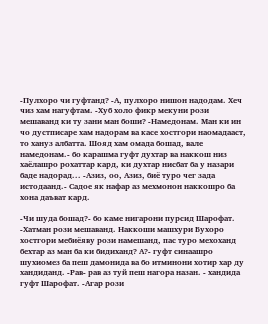-Пулхоро чи гуфтанд? -А, пулхоро нишон надодам. Хеч чиз хам нагуфтам. -Хуб холо фикр мекуни рози мешаванд ки ту зани ман боши? -Намедонам. Ман ки ин чо дустписаре хам надорам ва касе хостгори наомадааст, то хануз албатта. Шояд хам омада бошад, вале намедонам.- бо карашма гуфт духтар ва наккош низ хаёлашро рохаттар кард, ки духтар нисбат ба у назари баде надорад... -Азиз, оо, Азиз, биё туро чег зада истодаанд.- Садое як нафар аз мехмонон наккошро ба хона даъват кард.

-Чи шуда бошад?- бо каме нигарони пурсид Шарофат. -Хатман рози мешаванд. Наккоши машхури Бухоро хостгори мебиёяву рози намешанд, пас туро мехоханд бехтар аз ман ба ки бидиханд? А?- гуфт синаашро шухиомез ба пеш дамонида ва бо итминони хотир хар ду хандиданд. -Рав- рав аз туй пеш нагора назан. - хандида гуфт Шарофат. -Агар рози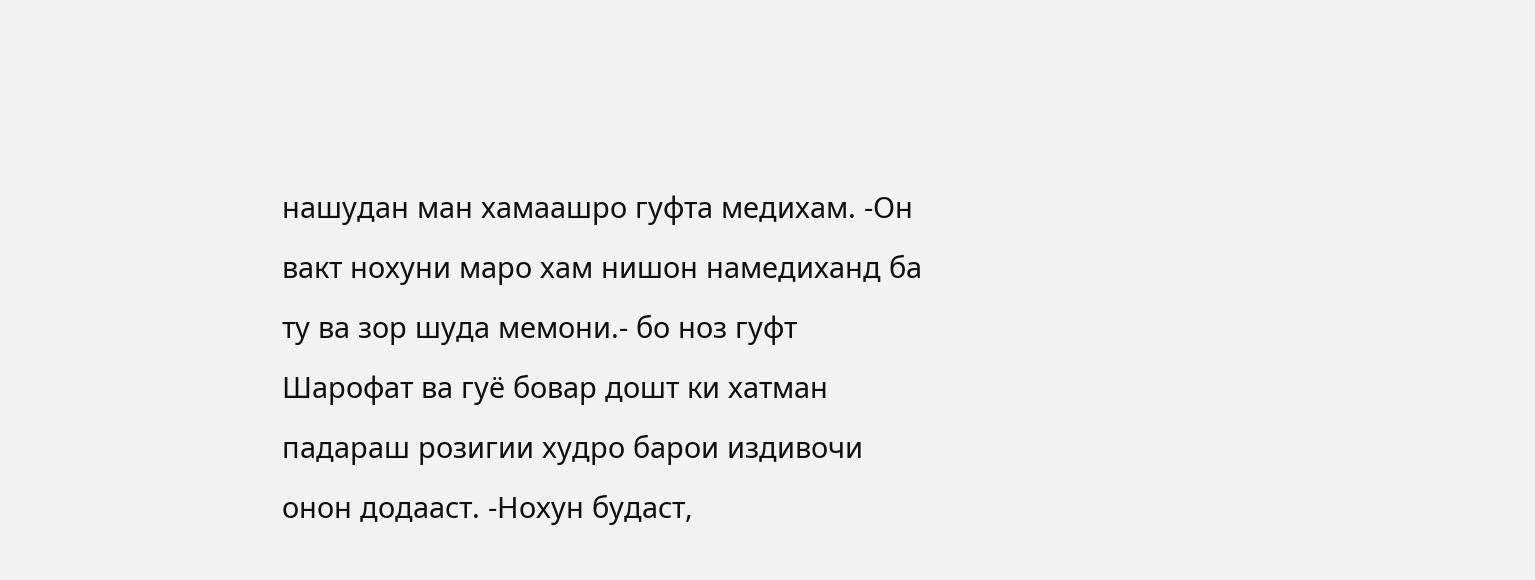нашудан ман хамаашро гуфта медихам. -Он вакт нохуни маро хам нишон намедиханд ба ту ва зор шуда мемони.- бо ноз гуфт Шарофат ва гуё бовар дошт ки хатман падараш розигии худро барои издивочи онон додааст. -Нохун будаст,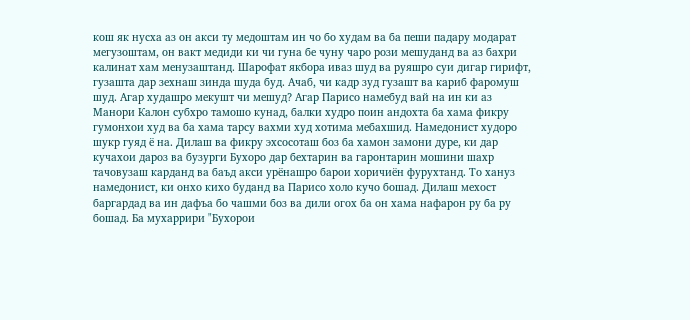кош як нусха аз он акси ту медоштам ин чо бо худам ва ба пеши падару модарат мегузоштам, он вакт медиди ки чи гуна бе чуну чаро рози мешуданд ва аз бахри калинат хам менузаштанд. Шарофат якбора иваз шуд ва руяшро суи дигар гирифт, гузашта дар зехнаш зинда шуда буд. Ачаб, чи кадр зуд гузашт ва кариб фаромуш шуд. Агар худашро мекушт чи мешуд? Агар Парисо намебуд вай на ин ки аз Манори Калон субхро тамошо кунад, балки худро поин андохта ба хама фикру гумонхои худ ва ба хама тарсу вахми худ хотима мебахшид. Намедонист худоро шукр гуяд ё на. Дилаш ва фикру эхсосоташ боз ба хамон замони дуре, ки дар кучахои дароз ва бузурги Бухоро дар бехтарин ва гаронтарин мошини шахр тачовузаш карданд ва баъд акси урёнашро барои хоричиён фурухтанд. То хануз намедонист, ки онхо кихо буданд ва Парисо холо кучо бошад. Дилаш мехост баргардад ва ин дафъа бо чашми боз ва дили огох ба он хама нафарон ру ба ру бошад. Ба мухаррири "Бухорои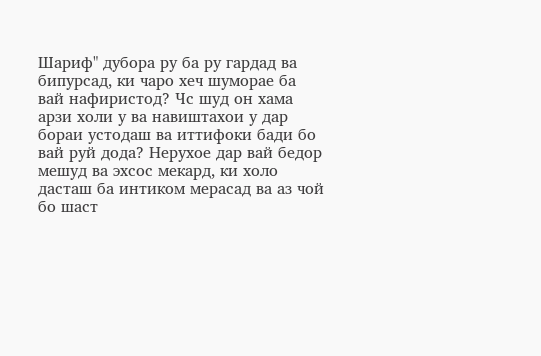Шариф" дубора ру ба ру гардад ва бипурсад, ки чаро хеч шуморае ба вай нафиристод? Чс шуд он хама арзи холи у ва навиштахои у дар бораи устодаш ва иттифоки бади бо вай руй дода? Нерухое дар вай бедор мешуд ва эхсос мекард, ки холо дасташ ба интиком мерасад ва аз чой бо шаст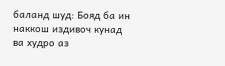баланд шуд: Бояд ба ин наккош издивоч кунад ва худро аз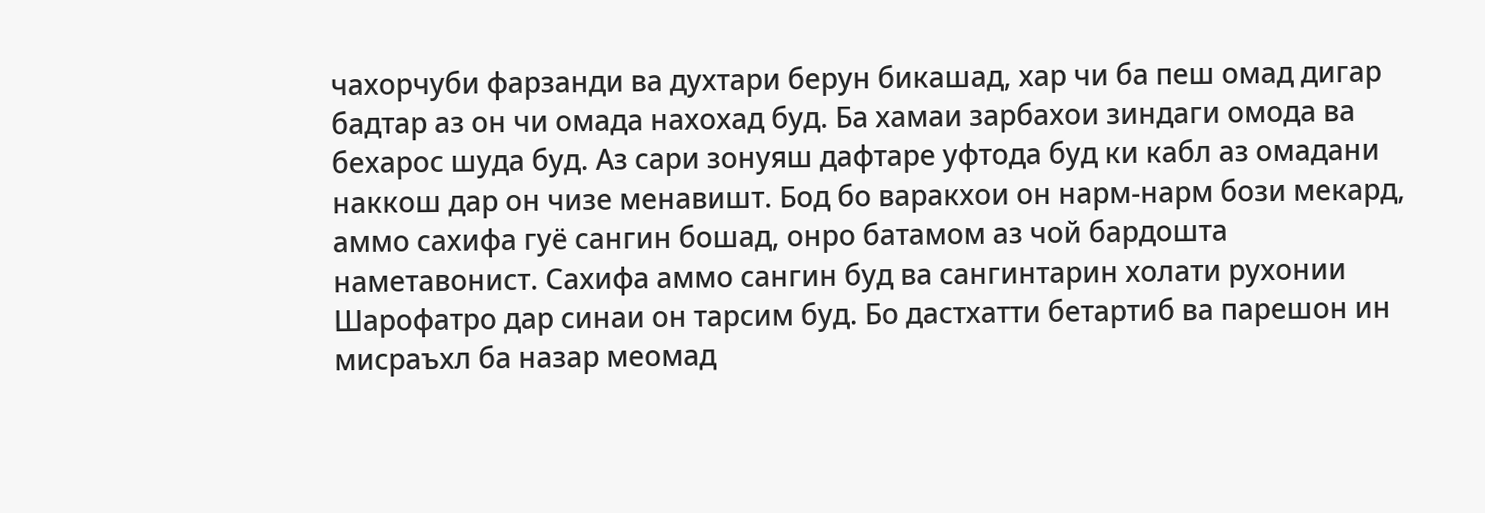чахорчуби фарзанди ва духтари берун бикашад, хар чи ба пеш омад дигар бадтар аз он чи омада нахохад буд. Ба хамаи зарбахои зиндаги омода ва бехарос шуда буд. Аз сари зонуяш дафтаре уфтода буд ки кабл аз омадани наккош дар он чизе менавишт. Бод бо варакхои он нарм-нарм бози мекард, аммо сахифа гуё сангин бошад, онро батамом аз чой бардошта наметавонист. Сахифа аммо сангин буд ва сангинтарин холати рухонии Шарофатро дар синаи он тарсим буд. Бо дастхатти бетартиб ва парешон ин мисраъхл ба назар меомад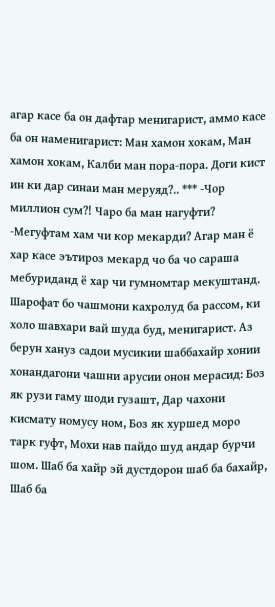агар касе ба он дафтар менигарист, аммо касе ба он наменигарист: Ман хамон хокам, Ман хамон хокам, Калби ман пора-пора. Доги кист ин ки дар синаи ман меруяд?.. *** -Чор миллион сум?! Чаро ба ман нагуфти? -Мегуфтам хам чи кор мекарди? Агар ман ё хар касе эътироз мекард чо ба чо сараша мебуриданд ё хар чи гумномтар мекуштанд. Шарофат бо чашмони кахролуд ба рассом, ки холо шавхари вай шуда буд, менигарист. Аз берун хануз садои мусикии шаббахайр хонии хонандагони чашни арусии онон мерасид: Боз як рузи гаму шоди гузашт, Дар чахони кисмату номусу ном, Боз як хуршед моро тарк гуфт, Мохи нав пайдо шуд андар бурчи шом. Шаб ба хайр эй дустдорон шаб ба бахайр, Шаб ба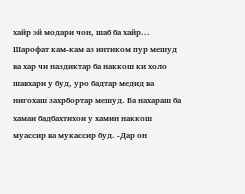хайр эй модари чон, шаб ба хайр... Шарофат кам-кам аз интиком пур мешуд ва хар чи наздиктар ба наккош ки холо шавхари у буд, уро бадтар медид ва нигохаш захрбортар мешуд. Ба нахараш ба хамаи бадбахтихои у хамин наккош муассир ва мукассир буд. -Дар он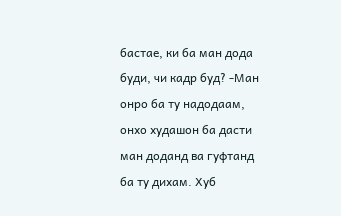бастае, ки ба ман дода буди, чи кадр буд? -Ман онро ба ту надодаам, онхо худашон ба дасти ман доданд ва гуфтанд ба ту дихам. Хуб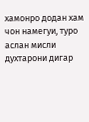хамонро додан хам чон намегуи, туро аслан мисли духтарони дигар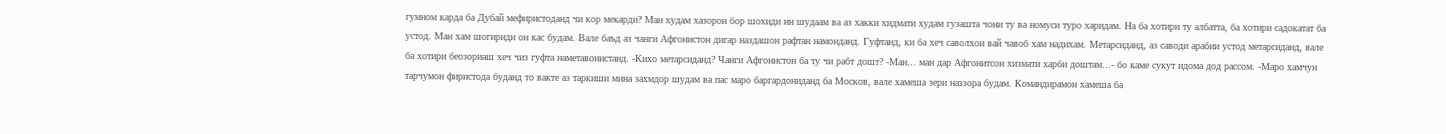гумном карда ба Дубай мефиристоданд чи кор мекарди? Ман худам хазорон бор шохиди ин шудаам ва аз хакки хидмати худам гузашта чони ту ва номуси туро харидам. На ба хотири ту албатта, ба хотири садокатат ба устод. Ман хам шогириди он кас будам. Вале баъд аз чанги Афгонистон дигар наздашон рафтан намонданд. Гуфтанд, ки ба хеч саволхои вай чавоб хам надихам. Метарсиданд, аз саводи арабии устод метарсиданд, вале ба хотири беозориаш хеч чиз гуфта наметавонистанд. -Кихо метарсиданд? Чанги Афгонистон ба ту чи рабт дошт? -Ман... ман дар Афгонитсон хизмати харби доштам...- бо каме сукут идома дод рассом. -Маро хамчун тарчумон фиристода буданд то вакте аз таркиши мина захмдор шудам ва пас маро баргардониданд ба Москов, вале хамеша зери наззора будам. Командирамон хамеша ба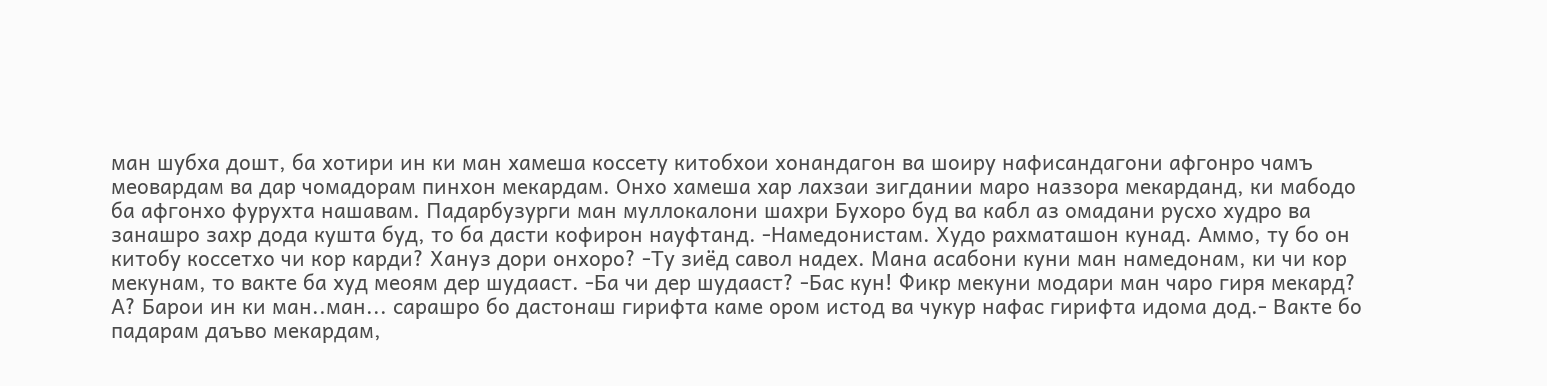ман шубха дошт, ба хотири ин ки ман хамеша коссету китобхои хонандагон ва шоиру нафисандагони афгонро чамъ меовардам ва дар чомадорам пинхон мекардам. Онхо хамеша хар лахзаи зигдании маро наззора мекарданд, ки мабодо ба афгонхо фурухта нашавам. Падарбузурги ман муллокалони шахри Бухоро буд ва кабл аз омадани русхо худро ва занашро захр дода кушта буд, то ба дасти кофирон науфтанд. -Намедонистам. Худо рахматашон кунад. Аммо, ту бо он китобу коссетхо чи кор карди? Хануз дори онхоро? -Ту зиёд савол надех. Мана асабони куни ман намедонам, ки чи кор мекунам, то вакте ба худ меоям дер шудааст. -Ба чи дер шудааст? -Бас кун! Фикр мекуни модари ман чаро гиря мекард? А? Барои ин ки ман..ман... сарашро бо дастонаш гирифта каме ором истод ва чукур нафас гирифта идома дод.- Вакте бо падарам даъво мекардам,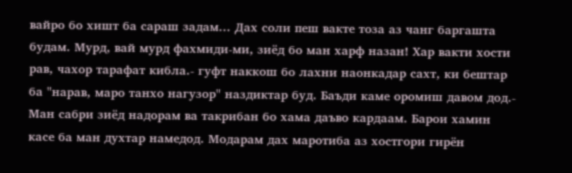вайро бо хишт ба сараш задам... Дах соли пеш вакте тоза аз чанг баргашта будам. Мурд, вай мурд фахмиди-ми, зиёд бо ман харф назан! Хар вакти хости рав, чахор тарафат кибла.- гуфт наккош бо лахни наонкадар сахт, ки бештар ба "нарав, маро танхо нагузор" наздиктар буд. Баъди каме оромиш давом дод.- Ман сабри зиёд надорам ва такрибан бо хама даъво кардаам. Барои хамин касе ба ман духтар намедод. Модарам дах маротиба аз хостгори гирён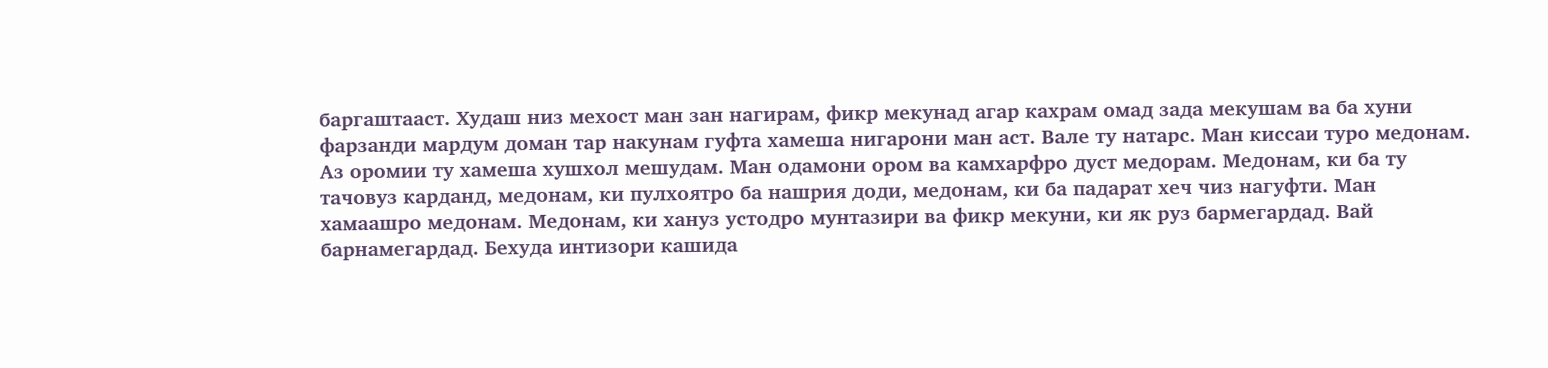баргаштааст. Худаш низ мехост ман зан нагирам, фикр мекунад агар кахрам омад зада мекушам ва ба хуни фарзанди мардум доман тар накунам гуфта хамеша нигарони ман аст. Вале ту натарс. Ман киссаи туро медонам. Аз оромии ту хамеша хушхол мешудам. Ман одамони ором ва камхарфро дуст медорам. Медонам, ки ба ту тачовуз карданд, медонам, ки пулхоятро ба нашрия доди, медонам, ки ба падарат хеч чиз нагуфти. Ман хамаашро медонам. Медонам, ки хануз устодро мунтазири ва фикр мекуни, ки як руз бармегардад. Вай барнамегардад. Бехуда интизори кашида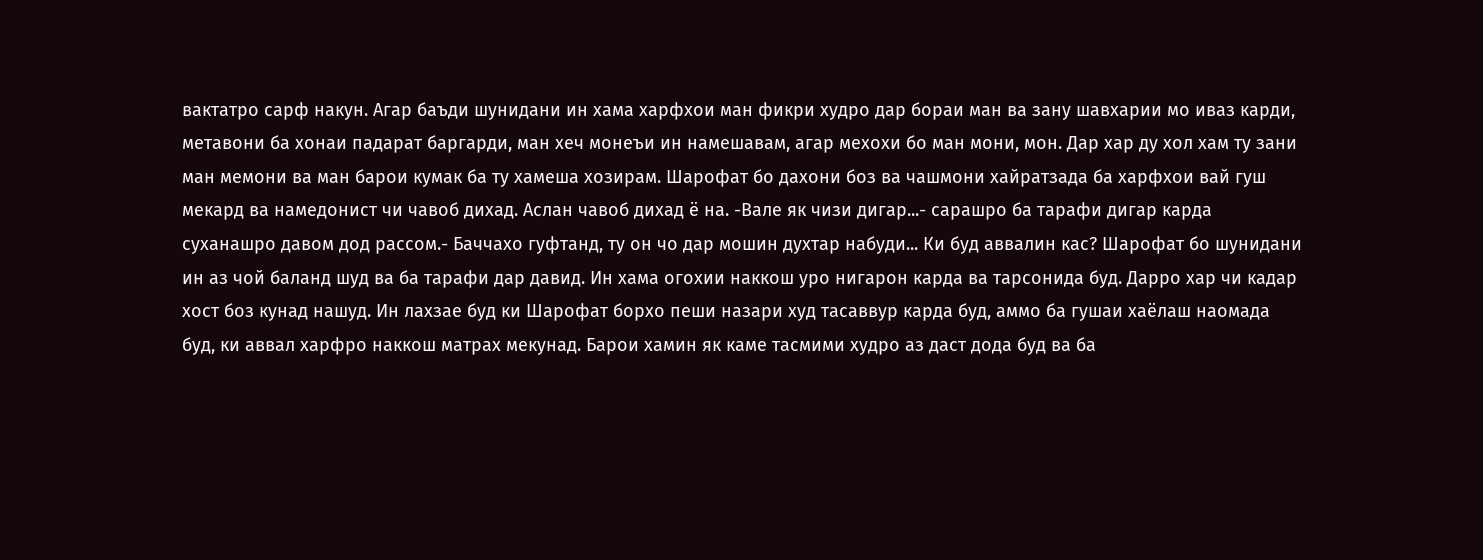вактатро сарф накун. Агар баъди шунидани ин хама харфхои ман фикри худро дар бораи ман ва зану шавхарии мо иваз карди, метавони ба хонаи падарат баргарди, ман хеч монеъи ин намешавам, агар мехохи бо ман мони, мон. Дар хар ду хол хам ту зани ман мемони ва ман барои кумак ба ту хамеша хозирам. Шарофат бо дахони боз ва чашмони хайратзада ба харфхои вай гуш мекард ва намедонист чи чавоб дихад. Аслан чавоб дихад ё на. -Вале як чизи дигар...- сарашро ба тарафи дигар карда суханашро давом дод рассом.- Баччахо гуфтанд, ту он чо дар мошин духтар набуди... Ки буд аввалин кас? Шарофат бо шунидани ин аз чой баланд шуд ва ба тарафи дар давид. Ин хама огохии наккош уро нигарон карда ва тарсонида буд. Дарро хар чи кадар хост боз кунад нашуд. Ин лахзае буд ки Шарофат борхо пеши назари худ тасаввур карда буд, аммо ба гушаи хаёлаш наомада буд, ки аввал харфро наккош матрах мекунад. Барои хамин як каме тасмими худро аз даст дода буд ва ба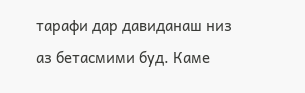тарафи дар давиданаш низ аз бетасмими буд. Каме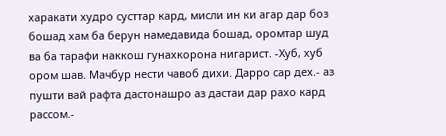харакати худро сусттар кард, мисли ин ки агар дар боз бошад хам ба берун намедавида бошад, оромтар шуд ва ба тарафи наккош гунахкорона нигарист. -Хуб, хуб ором шав. Мачбур нести чавоб дихи. Дарро сар дех.- аз пушти вай рафта дастонашро аз дастаи дар рахо кард рассом.-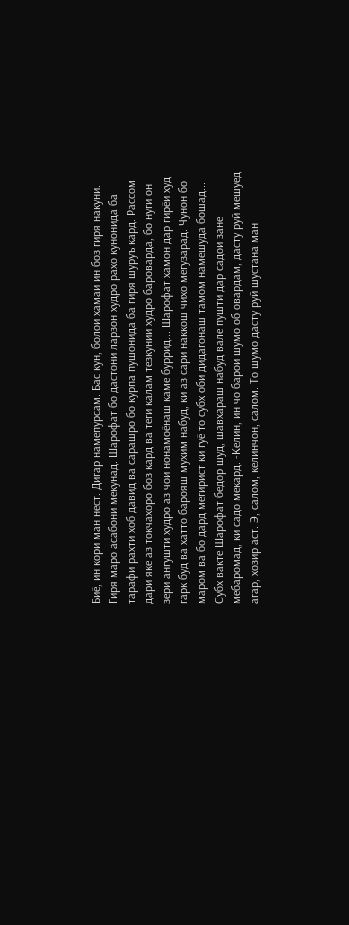Биё, ин кори ман нест. Дигар намепурсам. Бас кун, болои хамаи ин боз гиря накуни. Гиря маро асабони мекунад. Шарофат бо дастони ларзон худро рахо кунонида ба тарафи рахти хоб давид ва сарашро бо курпа пушонида ба гиря шуруъ кард. Рассом дари яке аз токчахоро боз кард ва теги калам тезкунии худро бароварда, бо нуги он зери ангушти худро аз чои нонамоёнаш каме буррид... Шарофат хамон дар гирёи худ гарк буд ва хатто барояш мухим набуд, ки аз сари наккош чихо мегузарад. Чунон бо маром ва бо дард мегирист ки гуё то субх оби дидагонаш тамом намешуда бошад... Субх вакте Шарофат бедор шуд, шавхараш набуд вале пушти дар садои зане мебаромад, ки садо мекард. -Келин, ин чо барои шумо об овардам, дасту руй мешуед агар, хозир аст. Э, салом, келинчон, салом. То шумо дасту руй шустана ман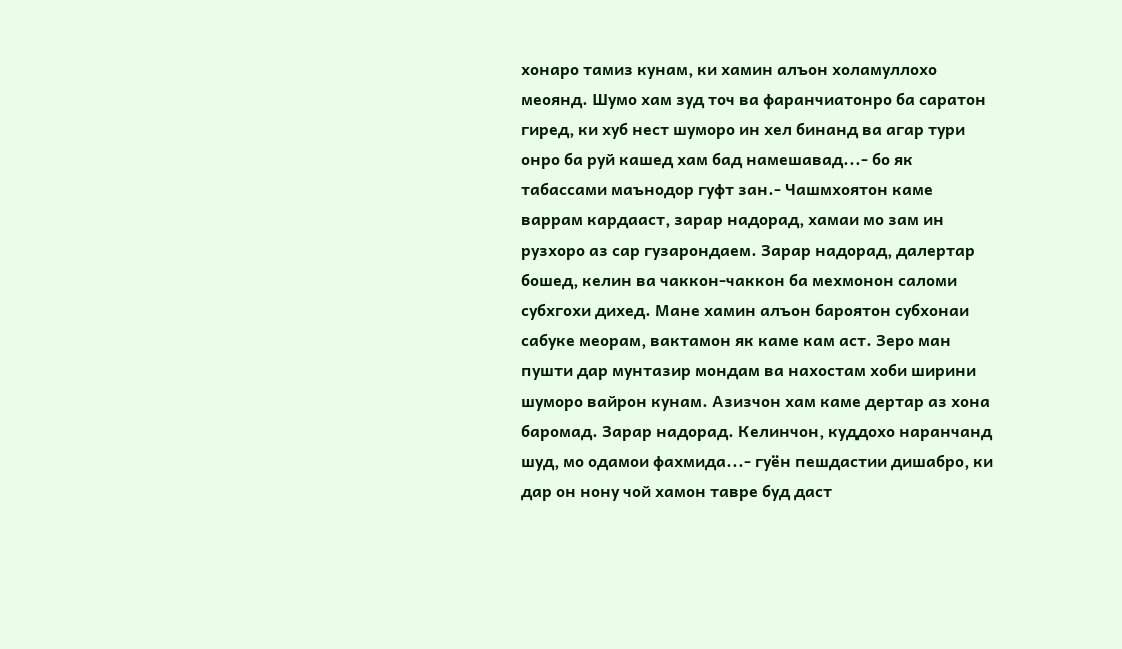хонаро тамиз кунам, ки хамин алъон холамуллохо меоянд. Шумо хам зуд точ ва фаранчиатонро ба саратон гиред, ки хуб нест шуморо ин хел бинанд ва агар тури онро ба руй кашед хам бад намешавад...- бо як табассами маънодор гуфт зан.- Чашмхоятон каме варрам кардааст, зарар надорад, хамаи мо зам ин рузхоро аз сар гузарондаем. Зарар надорад, далертар бошед, келин ва чаккон-чаккон ба мехмонон саломи субхгохи дихед. Мане хамин алъон бароятон субхонаи сабуке меорам, вактамон як каме кам аст. Зеро ман пушти дар мунтазир мондам ва нахостам хоби ширини шуморо вайрон кунам. Азизчон хам каме дертар аз хона баромад. Зарар надорад. Келинчон, куддохо наранчанд шуд, мо одамои фахмида...- гуён пешдастии дишабро, ки дар он нону чой хамон тавре буд даст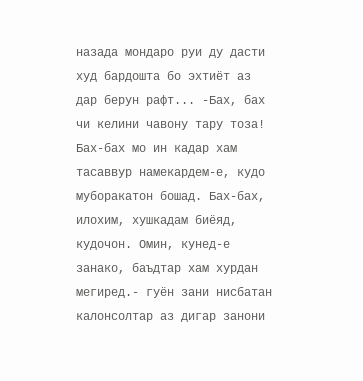назада мондаро руи ду дасти худ бардошта бо эхтиёт аз дар берун рафт... -Бах, бах чи келини чавону тару тоза! Бах-бах мо ин кадар хам тасаввур намекардем-е, кудо муборакатон бошад. Бах-бах, илохим, хушкадам биёяд, кудочон. Омин, кунед-е занако, баъдтар хам хурдан мегиред.- гуён зани нисбатан калонсолтар аз дигар занони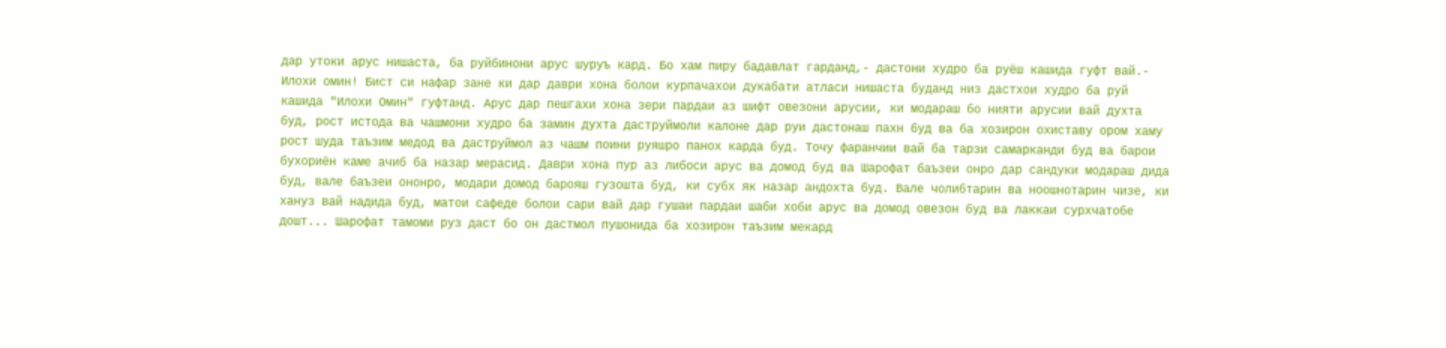дар утоки арус нишаста, ба руйбинони арус шуруъ кард. Бо хам пиру бадавлат гарданд,- дастони худро ба руёш кашида гуфт вай.- Илохи омин! Бист си нафар зане ки дар даври хона болои курпачахои дукабати атласи нишаста буданд низ дастхои худро ба руй кашида "Илохи Омин" гуфтанд. Арус дар пешгахи хона зери пардаи аз шифт овезони арусии, ки модараш бо нияти арусии вай духта буд, рост истода ва чашмони худро ба замин духта даструймоли калоне дар руи дастонаш пахн буд ва ба хозирон охиставу ором хаму рост шуда таъзим медод ва даструймол аз чашм поини руяшро панох карда буд. Точу фаранчии вай ба тарзи самарканди буд ва барои бухориён каме ачиб ба назар мерасид. Даври хона пур аз либоси арус ва домод буд ва Шарофат баъзеи онро дар сандуки модараш дида буд, вале баъзеи ононро, модари домод барояш гузошта буд, ки субх як назар андохта буд. Вале чолибтарин ва ноошнотарин чизе, ки хануз вай надида буд, матои сафеде болои сари вай дар гушаи пардаи шаби хоби арус ва домод овезон буд ва лаккаи сурхчатобе дошт... Шарофат тамоми руз даст бо он дастмол пушонида ба хозирон таъзим мекард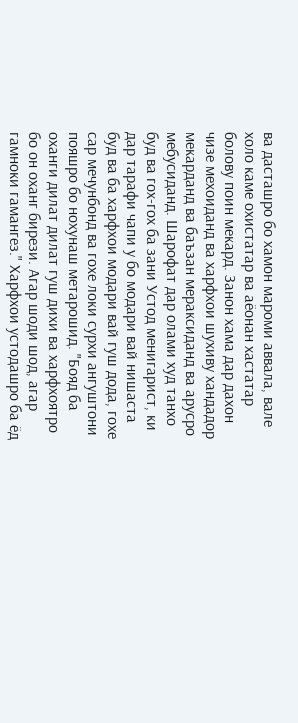ва дасташро бо хамон мароми аввала, вале холо каме охистатар ва аёонан хастатар болову поин мекард. Занон хама дар дахон чизе мехоиданд ва харфхои шухиву хандадор мекарданд ва баъзан мераксиданд ва арусро мебусиданд. Шарофат дар олами худ танхо буд ва гох-гох ба зани Устод менигарист, ки дар тарафи чапи у бо модари вай нишаста буд ва ба харфхои модари вай гуш дода, гохе сар мечунбонд ва гохе локи сурхи ангуштони пояшро бо нохунаш метарошид. "Бояд ба оханги дилат дилат гуш дихи ва харфхоятро бо он оханг бирези. Агар шоди шод, агар гамноки гамангез." Харфхои устодашро ба ёд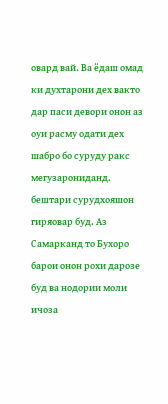овард вай. Ва ёдаш омад ки духтарони дех вакто дар паси девори онон аз оуи расму одати дех шабро бо суруду ракс мегузарониданд. бештари сурудхояшон гиряовар буд. Аз Самарканд то Бухоро барои онон рохи дарозе буд ва нодории моли ичоза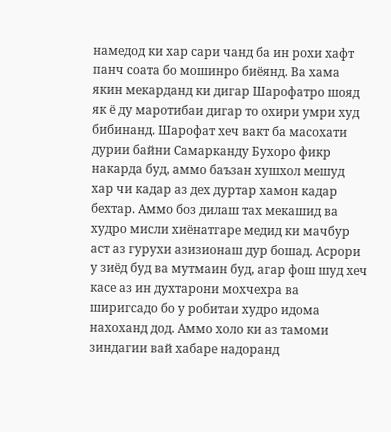намедод ки хар сари чанд ба ин рохи хафт панч соата бо мошинро биёянд. Ва хама якин мекарданд ки дигар Шарофатро шояд як ё ду маротибаи дигар то охири умри худ бибинанд. Шарофат хеч вакт ба масохати дурии байни Самарканду Бухоро фикр накарда буд, аммо баъзан хушхол мешуд хар чи кадар аз дех дуртар хамон кадар бехтар. Аммо боз дилаш тах мекашид ва худро мисли хиёнатгаре медид ки мачбур аст аз гурухи азизионаш дур бошад. Асрори у зиёд буд ва мутмаин буд, агар фош шуд хеч касе аз ин духтарони мохчехра ва ширигсадо бо у робитаи худро идома нахоханд дод. Аммо холо ки аз тамоми зиндагии вай хабаре надоранд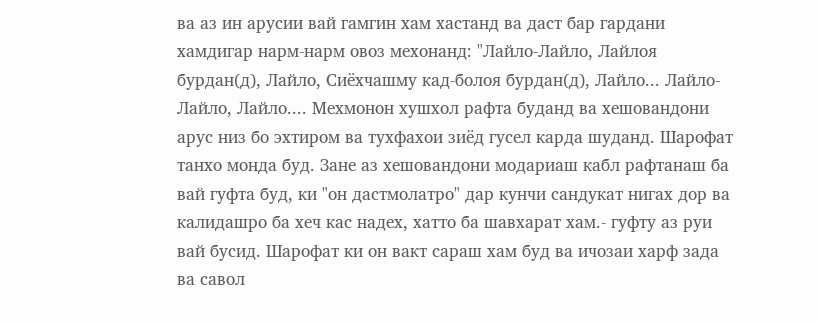ва аз ин арусии вай гамгин хам хастанд ва даст бар гардани хамдигар нарм-нарм овоз мехонанд: "Лайло-Лайло, Лайлоя бурдан(д), Лайло, Сиёхчашму кад-болоя бурдан(д), Лайло... Лайло-Лайло, Лайло.... Мехмонон хушхол рафта буданд ва хешовандони арус низ бо эхтиром ва тухфахои зиёд гусел карда шуданд. Шарофат танхо монда буд. Зане аз хешовандони модариаш кабл рафтанаш ба вай гуфта буд, ки "он дастмолатро" дар кунчи сандукат нигах дор ва калидашро ба хеч кас надех, хатто ба шавхарат хам.- гуфту аз руи вай бусид. Шарофат ки он вакт сараш хам буд ва ичозаи харф зада ва савол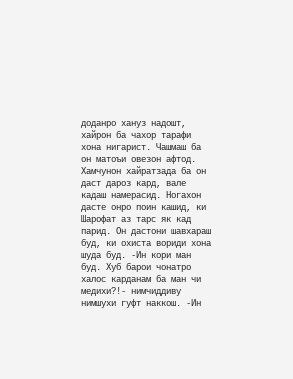доданро хануз надошт, хайрон ба чахор тарафи хона нигарист. Чашмаш ба он матоъи овезон афтод. Хамчунон хайратзада ба он даст дароз кард, вале кадаш намерасид. Ногахон дасте онро поин кашид, ки Шарофат аз тарс як кад парид. Он дастони шавхараш буд, ки охиста вориди хона шуда буд. -Ин кори ман буд. Хуб барои чонатро халос карданам ба ман чи медихи?!- нимчиддиву нимшухи гуфт наккош. -Ин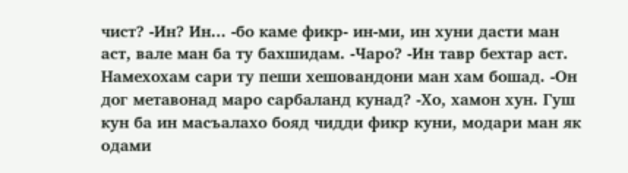чист? -Ин? Ин... -бо каме фикр- ин-ми, ин хуни дасти ман аст, вале ман ба ту бахшидам. -Чаро? -Ин тавр бехтар аст. Намехохам сари ту пеши хешовандони ман хам бошад. -Он дог метавонад маро сарбаланд кунад? -Хо, хамон хун. Гуш кун ба ин масъалахо бояд чидди фикр куни, модари ман як одами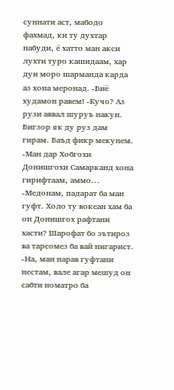суннати аст, мабодо фахмад, ки ту духтар набуди, ё хатто ман акси лухти туро кашидаам, хар дуи моро шарманда карда аз хона меронад. -Биё худамон равем! -Кучо? Аз рузи аввал шуруъ накун. Бигзор як ду руз дам гирам. Баъд фикр мекунем. -Ман дар Хобгохи Донишгохи Самарканд хона гирифтаам, аммо... -Медонам, падарат ба ман гуфт. Холо ту вокеан хам ба он Донишгох рафтани хасти? Шарофат бо эътироз ва тарсомез ба вай нигарист. -На, ман нарав гуфтани нестам, вале агар мешуд он сабти номатро ба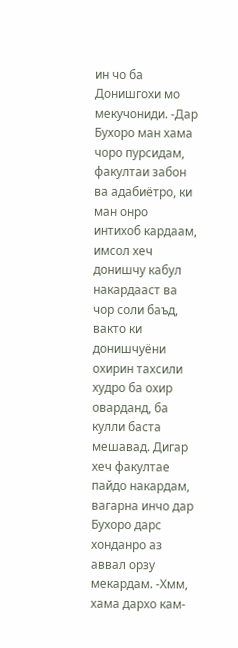ин чо ба Донишгохи мо мекучониди. -Дар Бухоро ман хама чоро пурсидам, факултаи забон ва адабиётро, ки ман онро интихоб кардаам, имсол хеч донишчу кабул накардааст ва чор соли баъд, вакто ки донишчуёни охирин тахсили худро ба охир оварданд, ба кулли баста мешавад. Дигар хеч факултае пайдо накардам, вагарна инчо дар Бухоро дарс хонданро аз аввал орзу мекардам. -Хмм, хама дархо кам-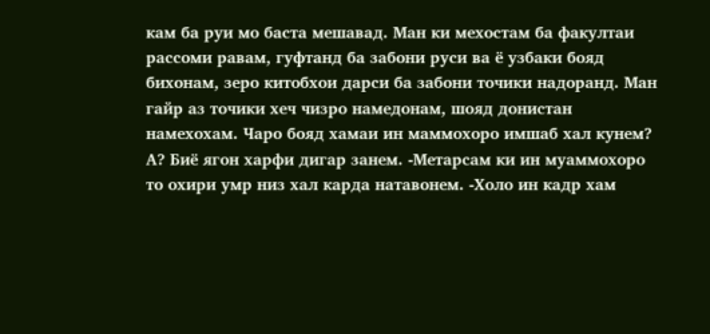кам ба руи мо баста мешавад. Ман ки мехостам ба факултаи рассоми равам, гуфтанд ба забони руси ва ё узбаки бояд бихонам, зеро китобхои дарси ба забони точики надоранд. Ман гайр аз точики хеч чизро намедонам, шояд донистан намехохам. Чаро бояд хамаи ин маммохоро имшаб хал кунем? А? Биё ягон харфи дигар занем. -Метарсам ки ин муаммохоро то охири умр низ хал карда натавонем. -Холо ин кадр хам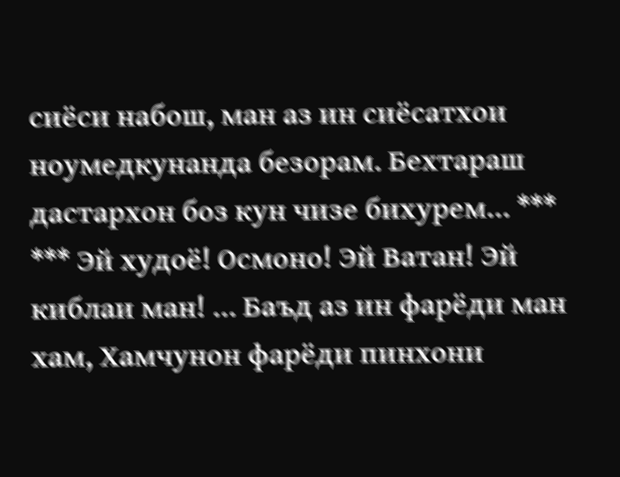сиёси набош, ман аз ин сиёсатхои ноумедкунанда безорам. Бехтараш дастархон боз кун чизе бихурем... *** *** Эй худоё! Осмоно! Эй Ватан! Эй киблаи ман! ... Баъд аз ин фарёди ман хам, Хамчунон фарёди пинхони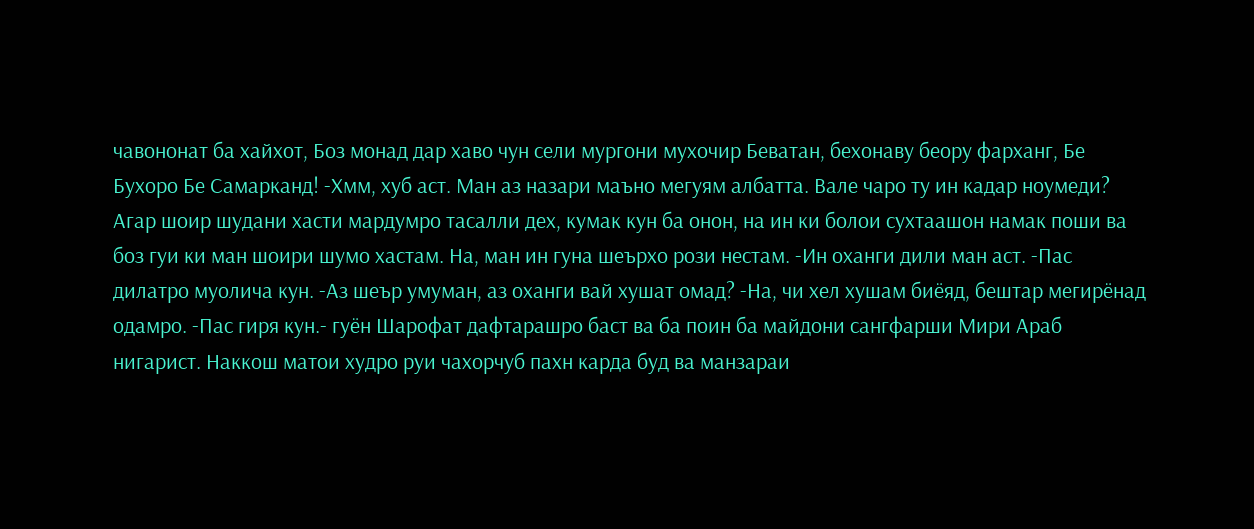чавононат ба хайхот, Боз монад дар хаво чун сели мургони мухочир Беватан, бехонаву беору фарханг, Бе Бухоро Бе Самарканд! -Хмм, хуб аст. Ман аз назари маъно мегуям албатта. Вале чаро ту ин кадар ноумеди? Агар шоир шудани хасти мардумро тасалли дех, кумак кун ба онон, на ин ки болои сухтаашон намак поши ва боз гуи ки ман шоири шумо хастам. На, ман ин гуна шеърхо рози нестам. -Ин оханги дили ман аст. -Пас дилатро муолича кун. -Аз шеър умуман, аз оханги вай хушат омад? -На, чи хел хушам биёяд, бештар мегирёнад одамро. -Пас гиря кун.- гуён Шарофат дафтарашро баст ва ба поин ба майдони сангфарши Мири Араб нигарист. Наккош матои худро руи чахорчуб пахн карда буд ва манзараи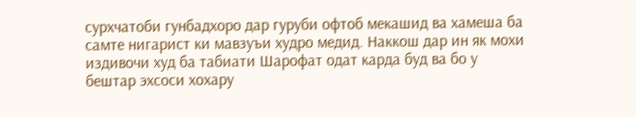сурхчатоби гунбадхоро дар гуруби офтоб мекашид ва хамеша ба самте нигарист ки мавзуъи худро медид. Наккош дар ин як мохи издивочи худ ба табиати Шарофат одат карда буд ва бо у бештар эхсоси хохару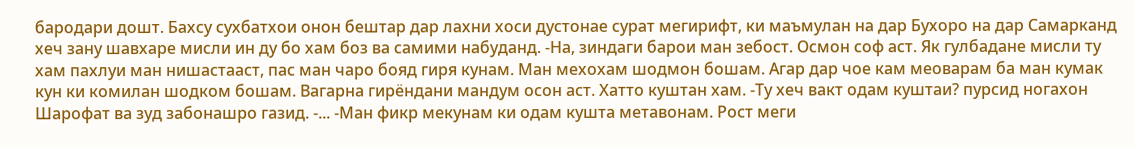бародари дошт. Бахсу сухбатхои онон бештар дар лахни хоси дустонае сурат мегирифт, ки маъмулан на дар Бухоро на дар Самарканд хеч зану шавхаре мисли ин ду бо хам боз ва самими набуданд. -На, зиндаги барои ман зебост. Осмон соф аст. Як гулбадане мисли ту хам пахлуи ман нишастааст, пас ман чаро бояд гиря кунам. Ман мехохам шодмон бошам. Агар дар чое кам меоварам ба ман кумак кун ки комилан шодком бошам. Вагарна гирёндани мандум осон аст. Хатто куштан хам. -Ту хеч вакт одам куштаи? пурсид ногахон Шарофат ва зуд забонашро газид. -... -Ман фикр мекунам ки одам кушта метавонам. Рост меги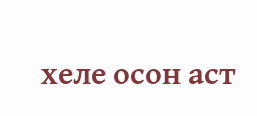хеле осон аст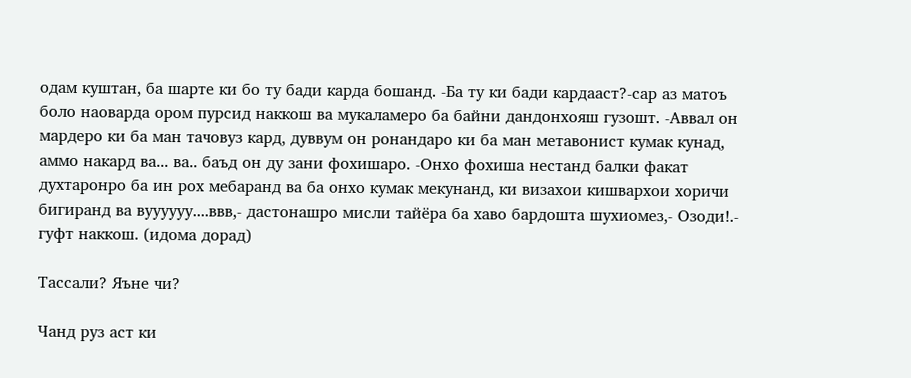одам куштан, ба шарте ки бо ту бади карда бошанд. -Ба ту ки бади кардааст?-сар аз матоъ боло наоварда ором пурсид наккош ва мукаламеро ба байни дандонхояш гузошт. -Аввал он мардеро ки ба ман тачовуз кард, дуввум он ронандаро ки ба ман метавонист кумак кунад, аммо накард ва... ва.. баъд он ду зани фохишаро. -Онхо фохиша нестанд балки факат духтаронро ба ин рох мебаранд ва ба онхо кумак мекунанд, ки визахои кишвархои хоричи бигиранд ва вуууууу....ввв,- дастонашро мисли тайёра ба хаво бардошта шухиомез,- Озоди!.- гуфт наккош. (идома дорад)

Тассали? Яъне чи?

Чанд руз аст ки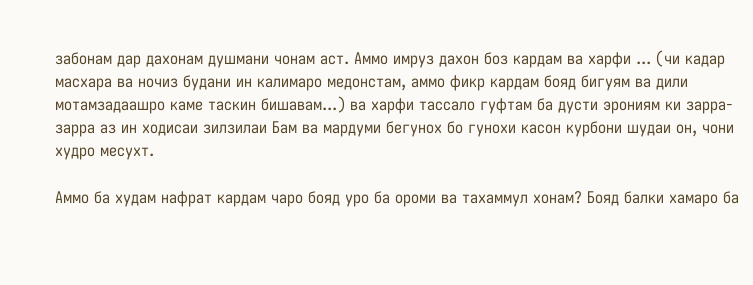забонам дар дахонам душмани чонам аст. Аммо имруз дахон боз кардам ва харфи ... (чи кадар масхара ва ночиз будани ин калимаро медонстам, аммо фикр кардам бояд бигуям ва дили мотамзадаашро каме таскин бишавам...) ва харфи тассало гуфтам ба дусти эрониям ки зарра-зарра аз ин ходисаи зилзилаи Бам ва мардуми бегунох бо гунохи касон курбони шудаи он, чони худро месухт.

Аммо ба худам нафрат кардам чаро бояд уро ба ороми ва тахаммул хонам? Бояд балки хамаро ба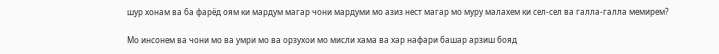шур хонам ва ба фарёд оям ки мардум магар чони мардуми мо азиз нест магар мо муру малахем ки сел-сел ва галла-галла мемирем?

Мо инсонем ва чони мо ва умри мо ва орзухои мо мисли хама ва хар нафари башар арзиш бояд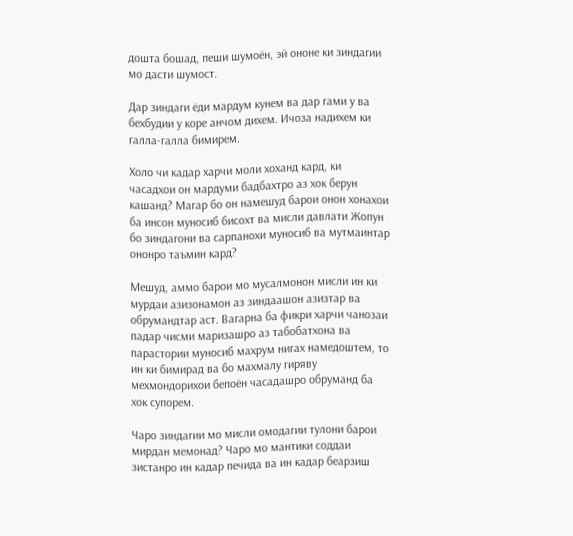дошта бошад, пеши шумоён, эй ононе ки зиндагии мо дасти шумост.

Дар зиндаги ёди мардум кунем ва дар гами у ва бехбудии у коре анчом дихем. Ичоза надихем ки галла-галла бимирем.

Холо чи кадар харчи моли хоханд кард, ки часадхои он мардуми бадбахтро аз хок берун кашанд? Магар бо он намешуд барои онон хонахои ба инсон муносиб бисохт ва мисли давлати Жопун бо зиндагони ва сарпанохи муносиб ва мутмаинтар ононро таъмин кард?

Мешуд, аммо барои мо мусалмонон мисли ин ки мурдаи азизонамон аз зиндаашон азизтар ва обрумандтар аст. Вагарна ба фикри харчи чанозаи падар чисми маризашро аз табобатхона ва парастории муносиб махрум нигах намедоштем, то ин ки бимирад ва бо махмалу гиряву мехмондорихои бепоён часадашро обруманд ба хок супорем.

Чаро зиндагии мо мисли омодагии тулони барои мирдан мемонад? Чаро мо мантики соддаи зистанро ин кадар печида ва ин кадар беарзиш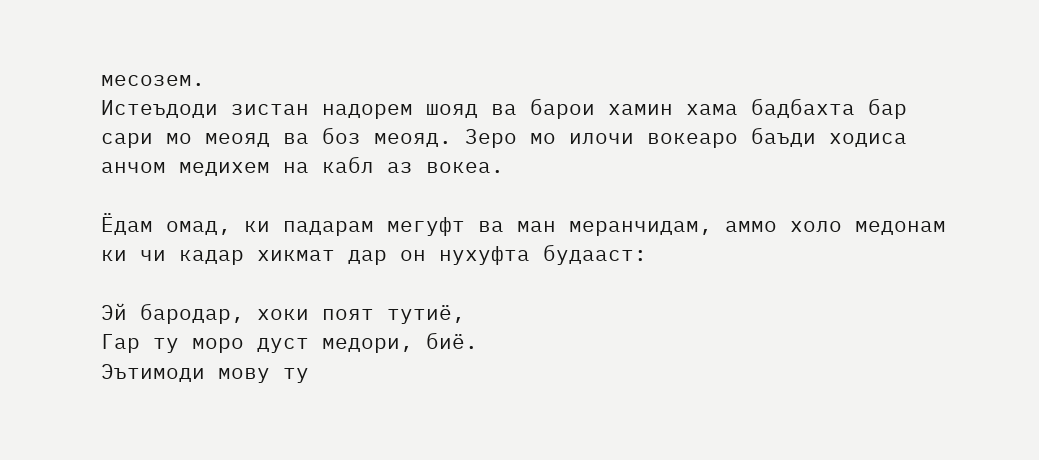месозем.
Истеъдоди зистан надорем шояд ва барои хамин хама бадбахта бар сари мо меояд ва боз меояд. Зеро мо илочи вокеаро баъди ходиса анчом медихем на кабл аз вокеа.

Ёдам омад, ки падарам мегуфт ва ман меранчидам, аммо холо медонам ки чи кадар хикмат дар он нухуфта будааст:

Эй бародар, хоки поят тутиё,
Гар ту моро дуст медори, биё.
Эътимоди мову ту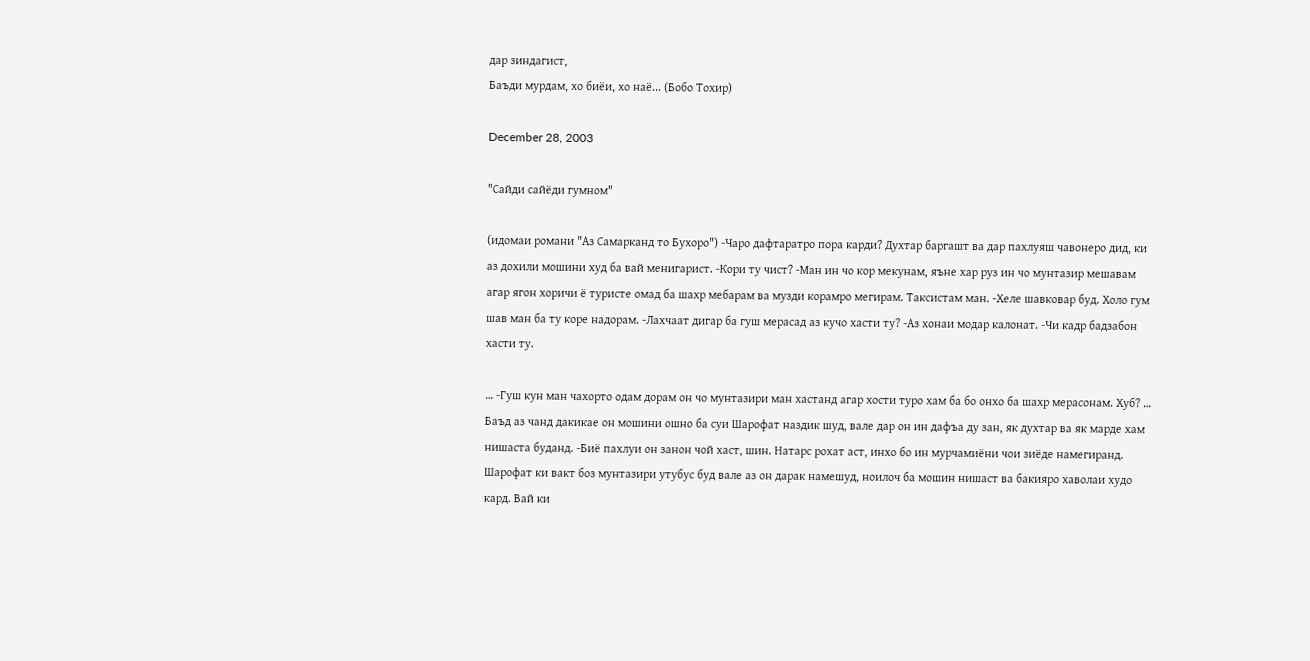дар зиндагист,
Баъди мурдам, хо биёи, хо наё... (Бобо Тохир)

December 28, 2003

"Сайди сайёди гумном"

(идомаи романи "Аз Самарканд то Бухоро") -Чаро дафтаратро пора карди? Духтар баргашт ва дар пахлуяш чавонеро дид, ки аз дохили мошини худ ба вай менигарист. -Кори ту чист? -Ман ин чо кор мекунам, яъне хар руз ин чо мунтазир мешавам агар ягон хоричи ё туристе омад ба шахр мебарам ва музди корамро мегирам. Таксистам ман. -Хеле шавковар буд. Холо гум шав ман ба ту коре надорам. -Лахчаат дигар ба гуш мерасад аз кучо хасти ту? -Аз хонаи модар калонат. -Чи кадр бадзабон хасти ту.

… -Гуш кун ман чахорто одам дорам он чо мунтазири ман хастанд агар хости туро хам ба бо онхо ба шахр мерасонам. Хуб? … Баъд аз чанд дакикае он мошини ошно ба суи Шарофат наздик шуд, вале дар он ин дафъа ду зан, як духтар ва як марде хам нишаста буданд. -Биё пахлуи он занон чой хаст, шин. Натарс рохат аст, инхо бо ин мурчамиёни чои зиёде намегиранд. Шарофат ки вакт боз мунтазири утубус буд вале аз он дарак намешуд, ноилоч ба мошин нишаст ва бакияро хаволаи худо кард. Вай ки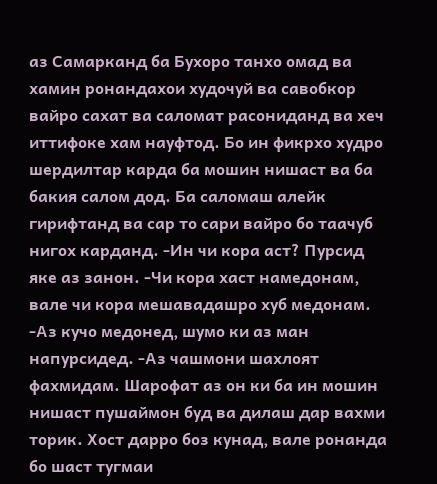аз Самарканд ба Бухоро танхо омад ва хамин ронандахои худочуй ва савобкор вайро сахат ва саломат расониданд ва хеч иттифоке хам науфтод. Бо ин фикрхо худро шердилтар карда ба мошин нишаст ва ба бакия салом дод. Ба саломаш алейк гирифтанд ва сар то сари вайро бо таачуб нигох карданд. -Ин чи кора аст? Пурсид яке аз занон. -Чи кора хаст намедонам, вале чи кора мешавадашро хуб медонам. -Аз кучо медонед, шумо ки аз ман напурсидед. -Аз чашмони шахлоят фахмидам. Шарофат аз он ки ба ин мошин нишаст пушаймон буд ва дилаш дар вахми торик. Хост дарро боз кунад, вале ронанда бо шаст тугмаи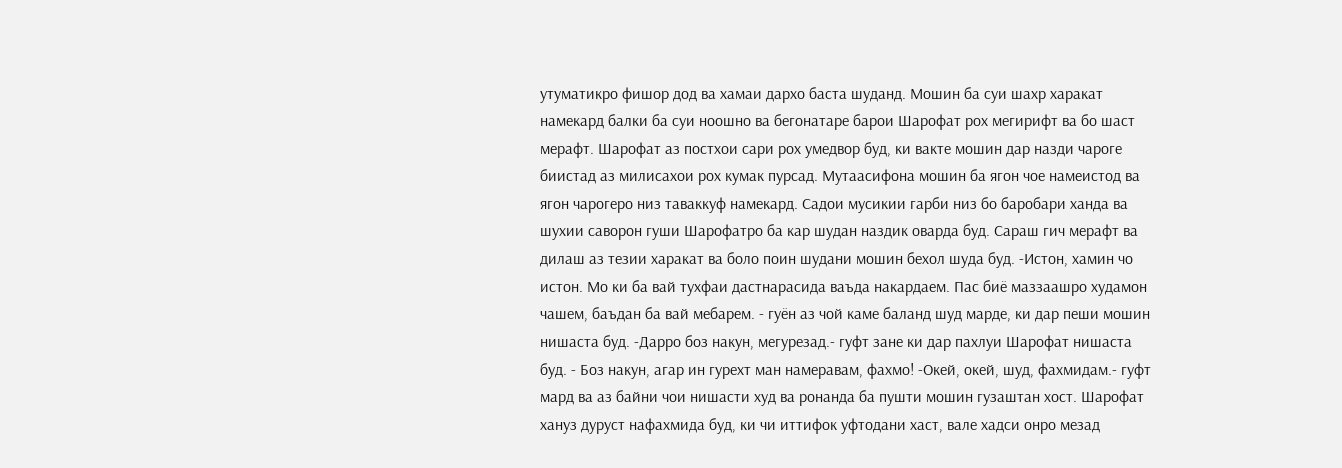утуматикро фишор дод ва хамаи дархо баста шуданд. Мошин ба суи шахр харакат намекард балки ба суи ноошно ва бегонатаре барои Шарофат рох мегирифт ва бо шаст мерафт. Шарофат аз постхои сари рох умедвор буд, ки вакте мошин дар назди чароге биистад аз милисахои рох кумак пурсад. Мутаасифона мошин ба ягон чое намеистод ва ягон чарогеро низ таваккуф намекард. Садои мусикии гарби низ бо баробари ханда ва шухии саворон гуши Шарофатро ба кар шудан наздик оварда буд. Сараш гич мерафт ва дилаш аз тезии харакат ва боло поин шудани мошин бехол шуда буд. -Истон, хамин чо истон. Мо ки ба вай тухфаи дастнарасида ваъда накардаем. Пас биё маззаашро худамон чашем, баъдан ба вай мебарем. - гуён аз чой каме баланд шуд марде, ки дар пеши мошин нишаста буд. -Дарро боз накун, мегурезад.- гуфт зане ки дар пахлуи Шарофат нишаста буд. - Боз накун, агар ин гурехт ман намеравам, фахмо! -Окей, окей, шуд, фахмидам.- гуфт мард ва аз байни чои нишасти худ ва ронанда ба пушти мошин гузаштан хост. Шарофат хануз дуруст нафахмида буд, ки чи иттифок уфтодани хаст, вале хадси онро мезад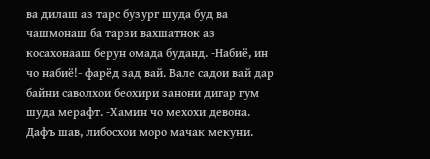ва дилаш аз тарс бузург шуда буд ва чашмонаш ба тарзи вахшатнок аз косахонааш берун омада буданд. -Набиё, ин чо набиё!- фарёд зад вай. Вале садои вай дар байни саволхои беохири занони дигар гум шуда мерафт. -Хамин чо мехохи девона. Дафъ шав, либосхои моро мачак мекуни.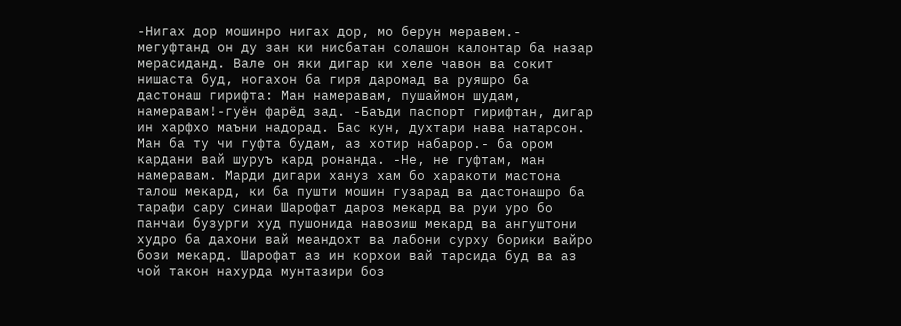-Нигах дор мошинро нигах дор, мо берун меравем.- мегуфтанд он ду зан ки нисбатан солашон калонтар ба назар мерасиданд. Вале он яки дигар ки хеле чавон ва сокит нишаста буд, ногахон ба гиря даромад ва руяшро ба дастонаш гирифта: Ман намеравам, пушаймон шудам, намеравам!-гуён фарёд зад. -Баъди паспорт гирифтан, дигар ин харфхо маъни надорад. Бас кун, духтари нава натарсон. Ман ба ту чи гуфта будам, аз хотир набарор.- ба ором кардани вай шуруъ кард ронанда. -Не, не гуфтам, ман намеравам. Марди дигари хануз хам бо харакоти мастона талош мекард, ки ба пушти мошин гузарад ва дастонашро ба тарафи сару синаи Шарофат дароз мекард ва руи уро бо панчаи бузурги худ пушонида навозиш мекард ва ангуштони худро ба дахони вай меандохт ва лабони сурху борики вайро бози мекард. Шарофат аз ин корхои вай тарсида буд ва аз чой такон нахурда мунтазири боз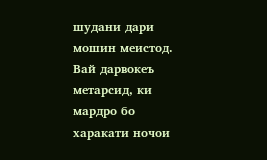шудани дари мошин меистод. Вай дарвокеъ метарсид, ки мардро бо харакати ночои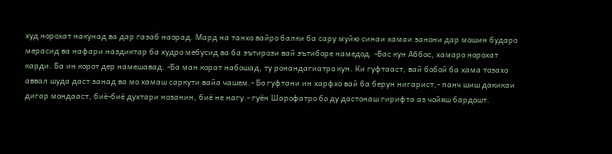худ норохат накунад ва дар газаб наорад. Мард на танхо вайро балки ба сару муйю синаи хамаи занони дар мошин бударо мерасид ва нафари наздиктар ба худро мебусид ва ба эътирози вай эътиборе намедод. -Бас кун Аббос, хамаро норохат карди. Ба ин корот дер намешавад. -Ба ман корат набошад, ту ронандагиатро кун. Ки гуфтааст, вай бобой ба хама тозахо аввал шуда даст занад ва мо хамаш саркути вайа чашем.- Бо гуфтани ин харфхо вай ба берун нигарист,- панч шиш дакикаи дигар мондааст, биё-биё духтари нозанин, биё не нагу.- гуён Шарофатро бо ду дастонаш гирифта аз чойяш бардошт.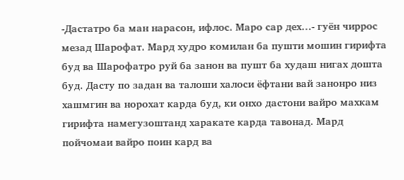-Дастатро ба ман нарасон, ифлос. Маро сар дех…- гуён чиррос мезад Шарофат. Мард худро комилан ба пушти мошин гирифта буд ва Шарофатро руй ба занон ва пушт ба худаш нигах дошта буд. Дасту по задан ва талоши халоси ёфтани вай занонро низ хашмгин ва норохат карда буд, ки онхо дастони вайро махкам гирифта намегузоштанд харакате карда тавонад. Мард пойчомаи вайро поин кард ва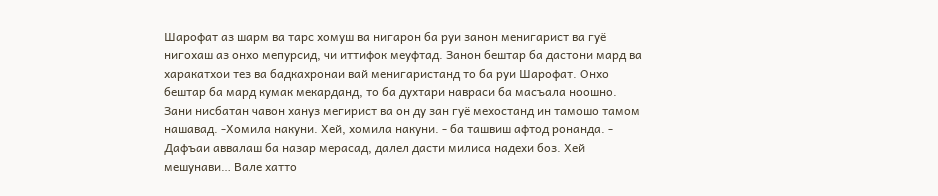Шарофат аз шарм ва тарс хомуш ва нигарон ба руи занон менигарист ва гуё нигохаш аз онхо мепурсид, чи иттифок меуфтад. Занон бештар ба дастони мард ва харакатхои тез ва бадкахронаи вай менигаристанд то ба руи Шарофат. Онхо бештар ба мард кумак мекарданд, то ба духтари навраси ба масъала ноошно. Зани нисбатан чавон хануз мегирист ва он ду зан гуё мехостанд ин тамошо тамом нашавад. -Хомила накуни. Хей, хомила накуни. - ба ташвиш афтод ронанда. - Дафъаи аввалаш ба назар мерасад, далел дасти милиса надехи боз. Хей мешунави… Вале хатто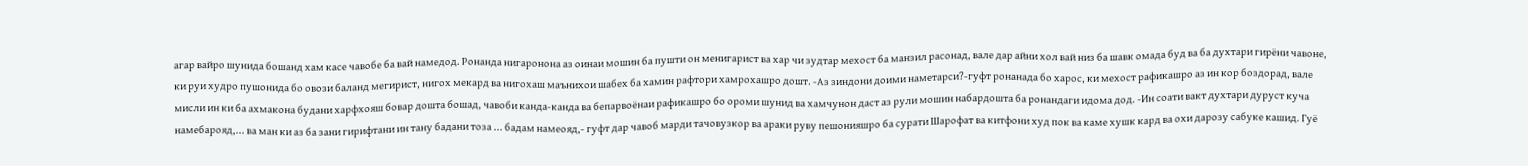агар вайро шунида бошанд хам касе чавобе ба вай намедод. Ронанда нигаронона аз оинаи мошин ба пушти он менигарист ва хар чи зудтар мехост ба манзил расонад, вале дар айни хол вай низ ба шавк омада буд ва ба духтари гирёни чавоне, ки руи худро пушонида бо овози баланд мегирист, нигох мекард ва нигохаш маънихои шабех ба хамин рафтори хамрохашро дошт. -Аз зиндони доими наметарси?-гуфт ронанада бо харос, ки мехост рафикашро аз ин кор боздорад, вале мисли ин ки ба ахмакона будани харфхояш бовар дошта бошад, чавоби канда-канда ва бепарвоёнаи рафикашро бо ороми шунид ва хамчунон даст аз рули мошин набардошта ба ронандаги идома дод. -Ин соати вакт духтари дуруст куча намебарояд,... ва ман ки аз ба зани гирифтани ин тану бадани тоза ... бадам намеояд,- гуфт дар чавоб марди тачовузкор ва араки руву пешонияшро ба сурати Шарофат ва китфони худ пок ва каме хушк кард ва охи дарозу сабуке кашид. Гуё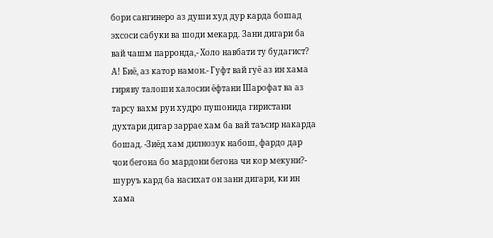бори сангинеро аз души худ дур карда бошад эхсоси сабуки ва шоди мекард. Зани дигари ба вай чашм парронда,- Холо навбати ту будагист? А! Биё, аз катор намон.- Гуфт вай гуё аз ин хама гиряву талоши халосии ёфтани Шарофат ва аз тарсу вахм руи худро пушонида гиристани духтари дигар заррае хам ба вай таъсир накарда бошад. -Зиёд хам дилнозук набош, фардо дар чои бегона бо мардони бегона чи кор мекуни?- шуруъ кард ба насихат он зани дигари, ки ин хама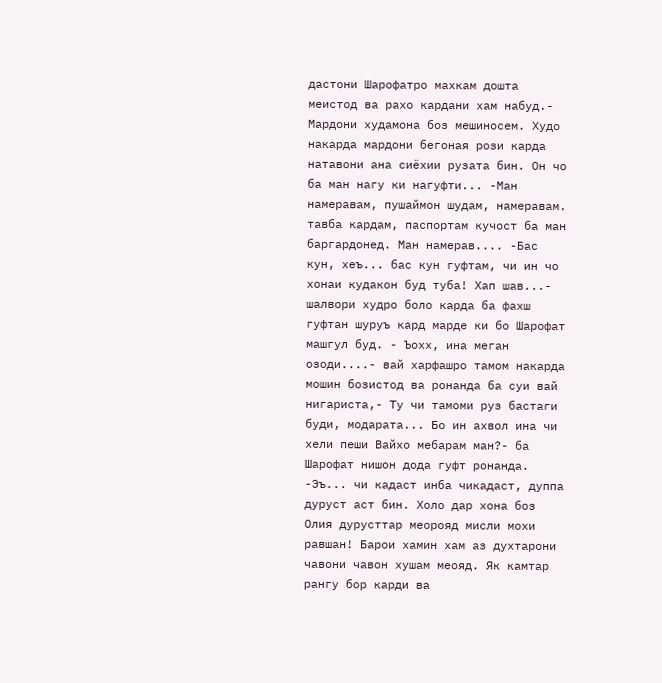дастони Шарофатро махкам дошта меистод ва рахо кардани хам набуд.- Мардони худамона боз мешиносем. Худо накарда мардони бегоная рози карда натавони ана сиёхии рузата бин. Он чо ба ман нагу ки нагуфти... -Ман намеравам, пушаймон шудам, намеравам. тавба кардам, паспортам кучост ба ман баргардонед. Ман намерав.... -Бас кун, хеъ... бас кун гуфтам, чи ин чо хонаи кудакон буд туба! Хап шав...- шалвори худро боло карда ба фахш гуфтан шуруъ кард марде ки бо Шарофат машгул буд. - Ъохх, ина меган озоди....- вай харфашро тамом накарда мошин бозистод ва ронанда ба суи вай нигариста,- Ту чи тамоми руз бастаги буди, модарата... Бо ин ахвол ина чи хели пеши Вайхо мебарам ман?- ба Шарофат нишон дода гуфт ронанда. -Эъ... чи кадаст инба чикадаст, дуппа дуруст аст бин. Холо дар хона боз Олия дурусттар меорояд мисли мохи равшан! Барои хамин хам аз духтарони чавони чавон хушам меояд. Як камтар рангу бор карди ва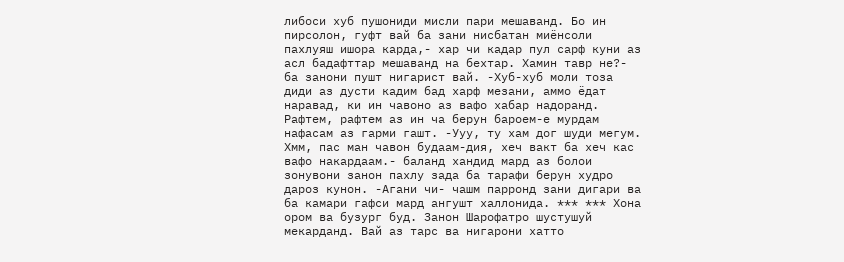либоси хуб пушониди мисли пари мешаванд. Бо ин пирсолон, гуфт вай ба зани нисбатан миёнсоли пахлуяш ишора карда,- хар чи кадар пул сарф куни аз асл бадафттар мешаванд на бехтар. Хамин тавр не?- ба занони пушт нигарист вай. -Хуб-хуб моли тоза диди аз дусти кадим бад харф мезани, аммо ёдат наравад, ки ин чавоно аз вафо хабар надоранд. Рафтем, рафтем аз ин ча берун бароем-е мурдам нафасам аз гарми гашт. -Ууу, ту хам дог шуди мегум. Хмм, пас ман чавон будаам-дия, хеч вакт ба хеч кас вафо накардаам.- баланд хандид мард аз болои зонувони занон пахлу зада ба тарафи берун худро дароз кунон. -Агани чи- чашм парронд зани дигари ва ба камари гафси мард ангушт халлонида. *** *** Хона ором ва бузург буд. Занон Шарофатро шустушуй мекарданд. Вай аз тарс ва нигарони хатто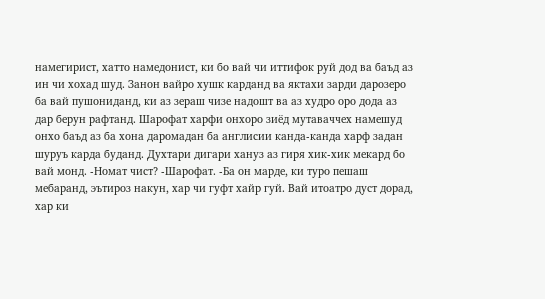намегирист, хатто намедонист, ки бо вай чи иттифок руй дод ва баъд аз ин чи хохад шуд. Занон вайро хушк карданд ва яктахи зарди дарозеро ба вай пушониданд, ки аз зераш чизе надошт ва аз худро оро дода аз дар берун рафтанд. Шарофат харфи онхоро зиёд мутаваччех намешуд онхо баъд аз ба хона даромадан ба англисии канда-канда харф задан шуруъ карда буданд. Духтари дигари хануз аз гиря хик-хик мекард бо вай монд. -Номат чист? -Шарофат. -Ба он марде, ки туро пешаш мебаранд, эътироз накун, хар чи гуфт хайр гуй. Вай итоатро дуст дорад, хар ки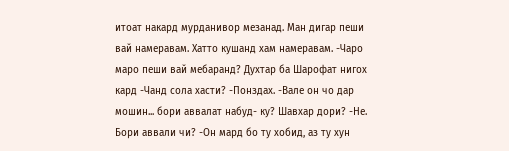итоат накард мурданивор мезанад. Ман дигар пеши вай намеравам. Хатто кушанд хам намеравам. -Чаро маро пеши вай мебаранд? Духтар ба Шарофат нигох кард -Чанд сола хасти? -Понздах. -Вале он чо дар мошин... бори аввалат набуд- ку? Шавхар дори? -Не. Бори аввали чи? -Он мард бо ту хобид, аз ту хун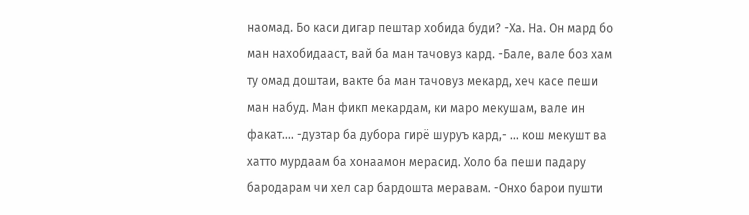наомад. Бо каси дигар пештар хобида буди? -Ха. На. Он мард бо ман нахобидааст, вай ба ман тачовуз кард. -Бале, вале боз хам ту омад доштаи, вакте ба ман тачовуз мекард, хеч касе пеши ман набуд. Ман фикп мекардам, ки маро мекушам, вале ин факат.... -дузтар ба дубора гирё шуруъ кард,- ... кош мекушт ва хатто мурдаам ба хонаамон мерасид. Холо ба пеши падару бародарам чи хел сар бардошта меравам. -Онхо барои пушти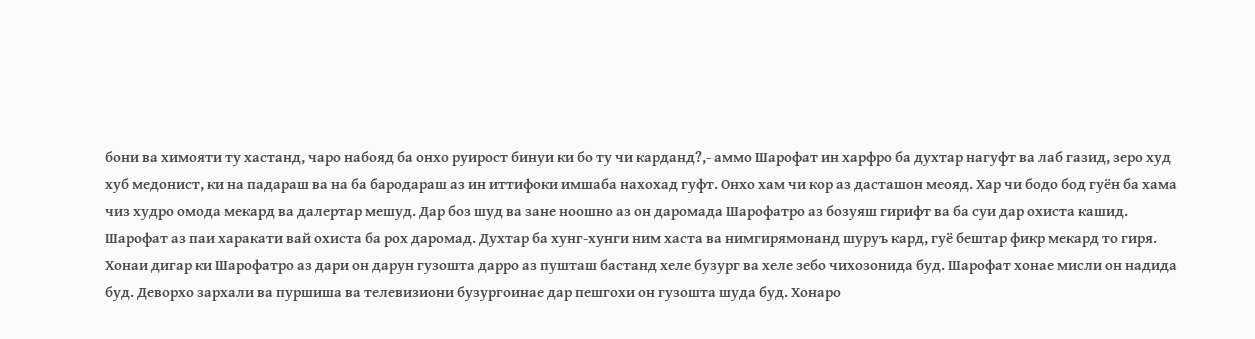бони ва химояти ту хастанд, чаро набояд ба онхо руирост бинуи ки бо ту чи карданд?,- аммо Шарофат ин харфро ба духтар нагуфт ва лаб газид, зеро худ хуб медонист, ки на падараш ва на ба бародараш аз ин иттифоки имшаба нахохад гуфт. Онхо хам чи кор аз дасташон меояд. Хар чи бодо бод гуён ба хама чиз худро омода мекард ва далертар мешуд. Дар боз шуд ва зане ноошно аз он даромада Шарофатро аз бозуяш гирифт ва ба суи дар охиста кашид. Шарофат аз паи харакати вай охиста ба рох даромад. Духтар ба хунг-хунги ним хаста ва нимгирямонанд шуруъ кард, гуё бештар фикр мекард то гиря. Хонаи дигар ки Шарофатро аз дари он дарун гузошта дарро аз пушташ бастанд хеле бузург ва хеле зебо чихозонида буд. Шарофат хонае мисли он надида буд. Деворхо зархали ва пуршиша ва телевизиони бузургоинае дар пешгохи он гузошта шуда буд. Хонаро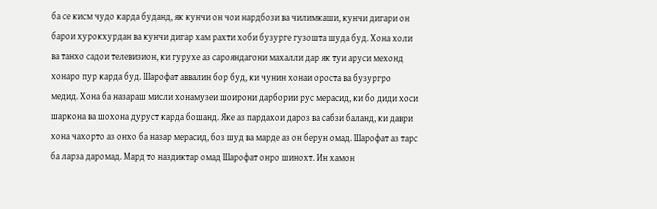ба се кисм чудо карда буданд, як кунчи он чои нардбози ва чилимкаши, кунчи дигари он барои хурокхурдан ва кунчи дигар хам рахти хоби бузурге гузошта шуда буд. Хона холи ва танхо садои телевизион, ки гурухе аз сарояндагони махалли дар як туи аруси мехонд хонаро пур карда буд. Шарофат аввалин бор буд, ки чунин хонаи ороста ва бузургро медид. Хона ба назараш мисли хонамузеи шоирони дарбории рус мерасид, ки бо диди хоси шаркона ва шохона дуруст карда бошанд. Яке аз пардахои дароз ва сабзи баланд, ки даври хона чахорто аз онхо ба назар мерасид, боз шуд ва марде аз он берун омад. Шарофат аз тарс ба ларза даромад. Мард то наздиктар омад Шарофат онро шинохт. Ин хамон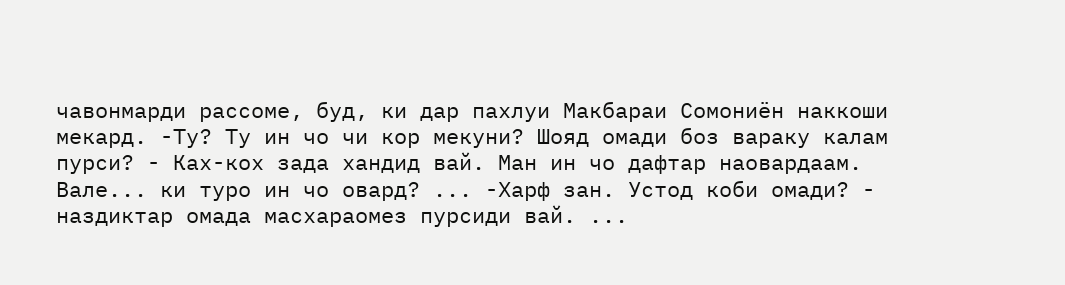чавонмарди рассоме, буд, ки дар пахлуи Макбараи Сомониён наккоши мекард. -Ту? Ту ин чо чи кор мекуни? Шояд омади боз вараку калам пурси? - Ках-кох зада хандид вай. Ман ин чо дафтар наовардаам. Вале... ки туро ин чо овард? ... -Харф зан. Устод коби омади? - наздиктар омада масхараомез пурсиди вай. ...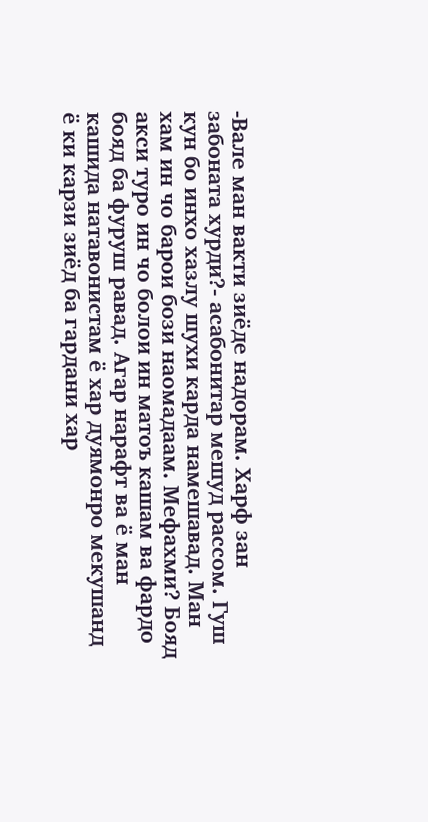-Вале ман вакти зиёде надорам. Харф зан забоната хурди?- асабонитар мешуд рассом. Гуш кун бо инхо хазлу шухи карда намешавад. Ман хам ин чо барои бози наомадаам. Мефахми? Бояд акси туро ин чо болои ин матоъ кашам ва фардо бояд ба фуруш равад. Агар нарафт ва ё ман кашида натавонистам ё хар дуямонро мекушанд ё ки карзи зиёд ба гардани хар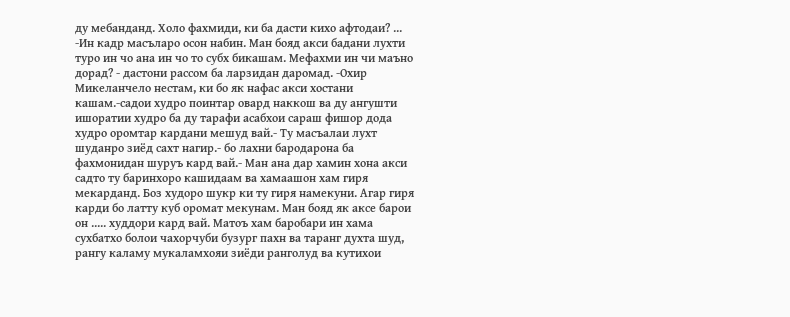ду мебанданд. Холо фахмиди, ки ба дасти кихо афтодаи? ... -Ин кадр масъларо осон набин. Ман бояд акси бадани лухти туро ин чо ана ин чо то субх бикашам. Мефахми ин чи маъно дорад? - дастони рассом ба ларзидан даромад. -Охир Микеланчело нестам, ки бо як нафас акси хостани кашам.-садои худро поинтар овард наккош ва ду ангушти ишоратии худро ба ду тарафи асабхои сараш фишор дода худро оромтар кардани мешуд вай.- Ту масъалаи лухт шуданро зиёд сахт нагир.- бо лахни бародарона ба фахмонидан шуруъ кард вай.- Ман ана дар хамин хона акси садто ту баринхоро кашидаам ва хамаашон хам гиря мекарданд. Боз худоро шукр ки ту гиря намекуни. Агар гиря карди бо латту куб оромат мекунам. Ман бояд як аксе барои он ..... худдори кард вай. Матоъ хам баробари ин хама сухбатхо болои чахорчуби бузург пахн ва таранг духта шуд, рангу каламу мукаламхояи зиёди ранголуд ва кутихои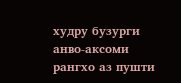худру бузурги анво-аксоми рангхо аз пушти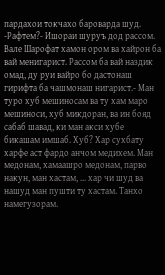пардахои токчахо бароварда шуд. -Рафтем?- Ишораи шуруъ дод рассом. Вале Шарофат хамон ором ва хайрон ба вай менигарист. Рассом ба вай наздик омад, ду руи вайро бо дастонаш гирифта ба чашмонаш нигарист.- Ман туро хуб мешиносам ва ту хам маро мешиноси, хуб микдоран, ва ин бояд сабаб шавад, ки ман акси хубе бикашам имшаб. Хуб? Хар сухбату харфе аст фардо анчом медихем. Ман медонам, хамаашро медонам, парво накун, ман хастам, ... хар чи шуд ва нашуд ман пушти ту хастам. Танхо намегузорам.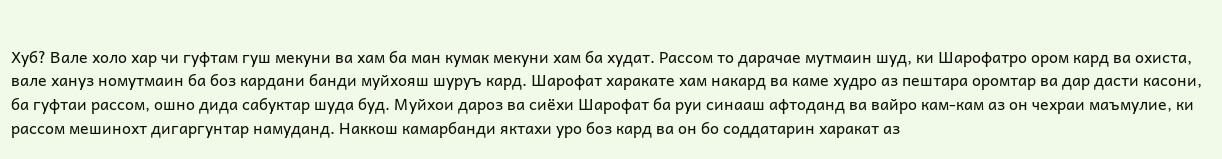Хуб? Вале холо хар чи гуфтам гуш мекуни ва хам ба ман кумак мекуни хам ба худат. Рассом то дарачае мутмаин шуд, ки Шарофатро ором кард ва охиста, вале хануз номутмаин ба боз кардани банди муйхояш шуруъ кард. Шарофат харакате хам накард ва каме худро аз пештара оромтар ва дар дасти касони, ба гуфтаи рассом, ошно дида сабуктар шуда буд. Муйхои дароз ва сиёхи Шарофат ба руи синааш афтоданд ва вайро кам-кам аз он чехраи маъмулие, ки рассом мешинохт дигаргунтар намуданд. Наккош камарбанди яктахи уро боз кард ва он бо соддатарин харакат аз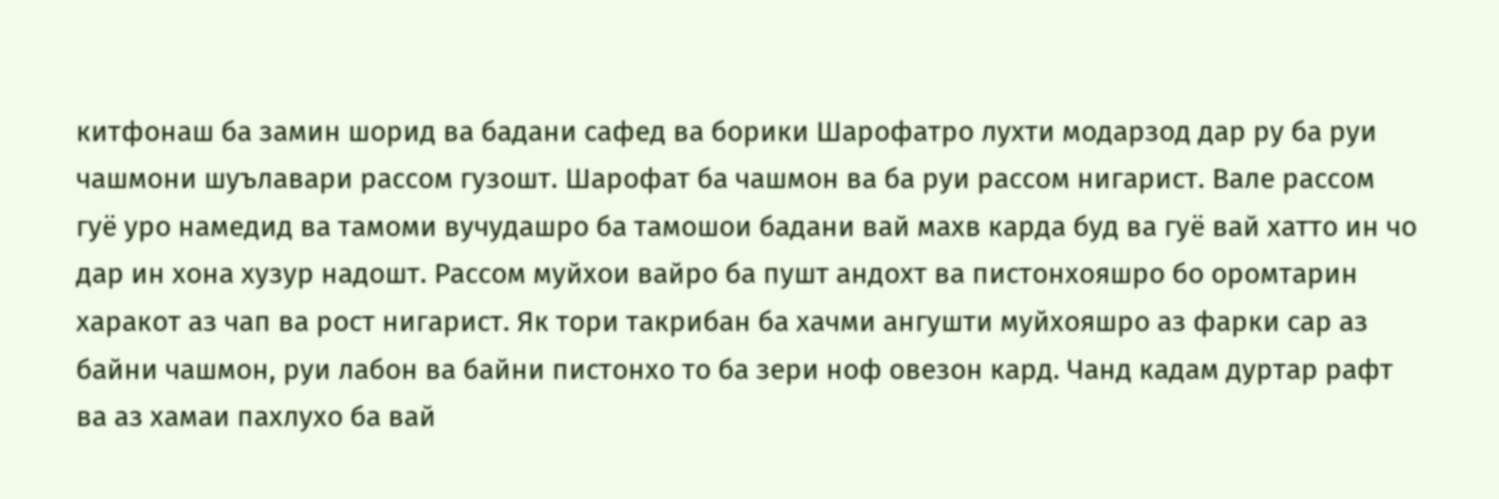китфонаш ба замин шорид ва бадани сафед ва борики Шарофатро лухти модарзод дар ру ба руи чашмони шуълавари рассом гузошт. Шарофат ба чашмон ва ба руи рассом нигарист. Вале рассом гуё уро намедид ва тамоми вучудашро ба тамошои бадани вай махв карда буд ва гуё вай хатто ин чо дар ин хона хузур надошт. Рассом муйхои вайро ба пушт андохт ва пистонхояшро бо оромтарин харакот аз чап ва рост нигарист. Як тори такрибан ба хачми ангушти муйхояшро аз фарки сар аз байни чашмон, руи лабон ва байни пистонхо то ба зери ноф овезон кард. Чанд кадам дуртар рафт ва аз хамаи пахлухо ба вай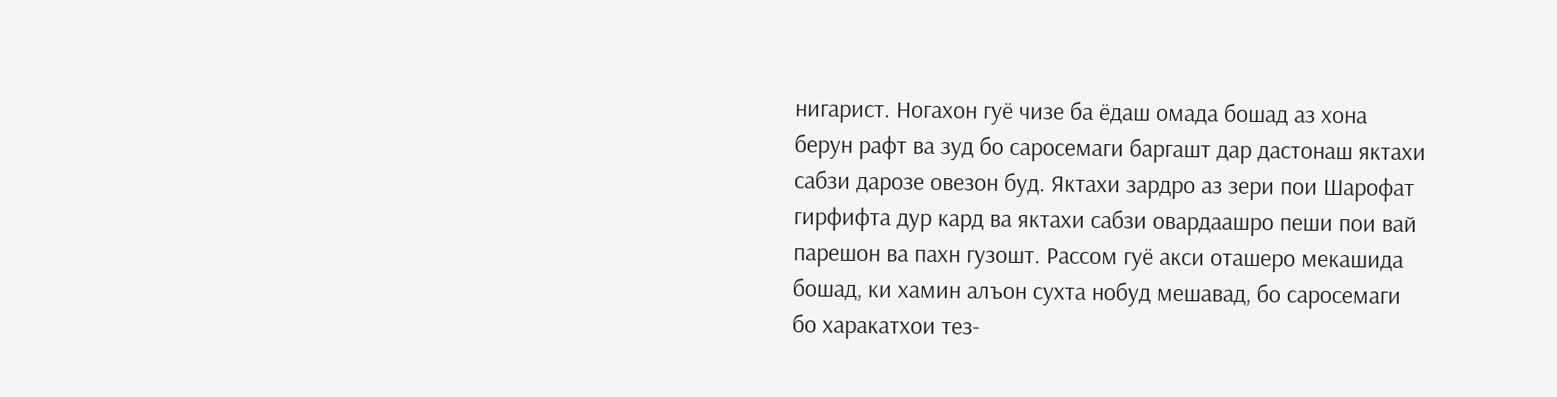нигарист. Ногахон гуё чизе ба ёдаш омада бошад аз хона берун рафт ва зуд бо саросемаги баргашт дар дастонаш яктахи сабзи дарозе овезон буд. Яктахи зардро аз зери пои Шарофат гирфифта дур кард ва яктахи сабзи овардаашро пеши пои вай парешон ва пахн гузошт. Рассом гуё акси оташеро мекашида бошад, ки хамин алъон сухта нобуд мешавад, бо саросемаги бо харакатхои тез-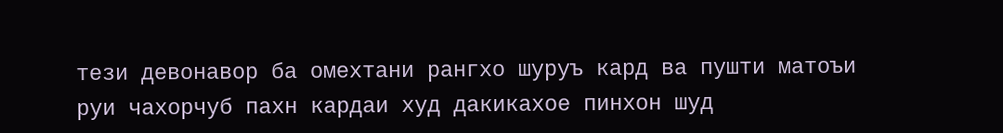тези девонавор ба омехтани рангхо шуруъ кард ва пушти матоъи руи чахорчуб пахн кардаи худ дакикахое пинхон шуд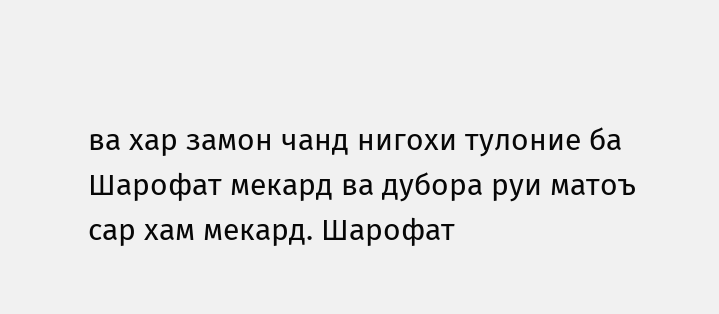ва хар замон чанд нигохи тулоние ба Шарофат мекард ва дубора руи матоъ сар хам мекард. Шарофат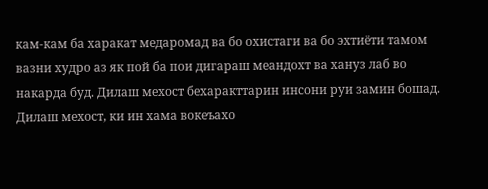кам-кам ба харакат медаромад ва бо охистаги ва бо эхтиёти тамом вазни худро аз як пой ба пои дигараш меандохт ва хануз лаб во накарда буд. Дилаш мехост бехаракттарин инсони руи замин бошад. Дилаш мехост, ки ин хама вокеъахо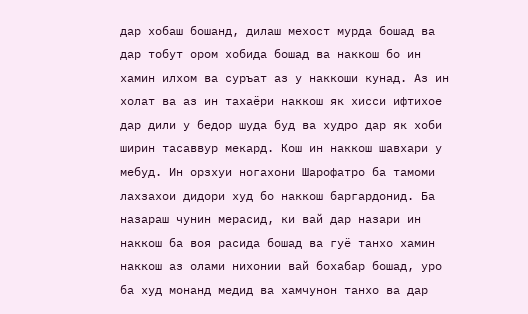дар хобаш бошанд, дилаш мехост мурда бошад ва дар тобут ором хобида бошад ва наккош бо ин хамин илхом ва суръат аз у наккоши кунад. Аз ин холат ва аз ин тахаёри наккош як хисси ифтихое дар дили у бедор шуда буд ва худро дар як хоби ширин тасаввур мекард. Кош ин наккош шавхари у мебуд. Ин орзхуи ногахони Шарофатро ба тамоми лахзахои дидори худ бо наккош баргардонид. Ба назараш чунин мерасид, ки вай дар назари ин наккош ба воя расида бошад ва гуё танхо хамин наккош аз олами нихонии вай бохабар бошад, уро ба худ монанд медид ва хамчунон танхо ва дар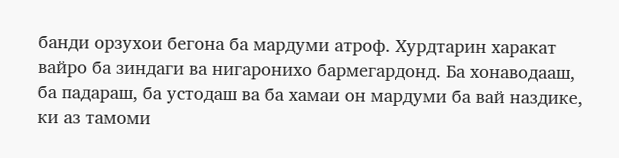банди орзухои бегона ба мардуми атроф. Хурдтарин харакат вайро ба зиндаги ва нигаронихо бармегардонд. Ба хонаводааш, ба падараш, ба устодаш ва ба хамаи он мардуми ба вай наздике, ки аз тамоми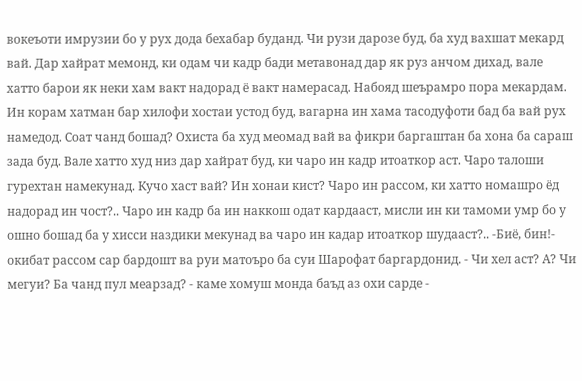вокеъоти имрузии бо у рух дода бехабар буданд. Чи рузи дарозе буд, ба худ вахшат мекард вай. Дар хайрат мемонд, ки одам чи кадр бади метавонад дар як руз анчом дихад, вале хатто барои як неки хам вакт надорад ё вакт намерасад. Набояд шеърамро пора мекардам. Ин корам хатман бар хилофи хостаи устод буд, вагарна ин хама тасодуфоти бад ба вай рух намедод. Соат чанд бошад? Охиста ба худ меомад вай ва фикри баргаштан ба хона ба сараш зада буд. Вале хатто худ низ дар хайрат буд, ки чаро ин кадр итоаткор аст. Чаро талоши гурехтан намекунад. Кучо хаст вай? Ин хонаи кист? Чаро ин рассом, ки хатто номашро ёд надорад ин чост?.. Чаро ин кадр ба ин наккош одат кардааст, мисли ин ки тамоми умр бо у ошно бошад ба у хисси наздики мекунад ва чаро ин кадар итоаткор шудааст?.. -Биё, бин!- окибат рассом сар бардошт ва руи матоъро ба суи Шарофат баргардонид. - Чи хел аст? А? Чи мегуи? Ба чанд пул меарзад? - каме хомуш монда баъд аз охи сарде -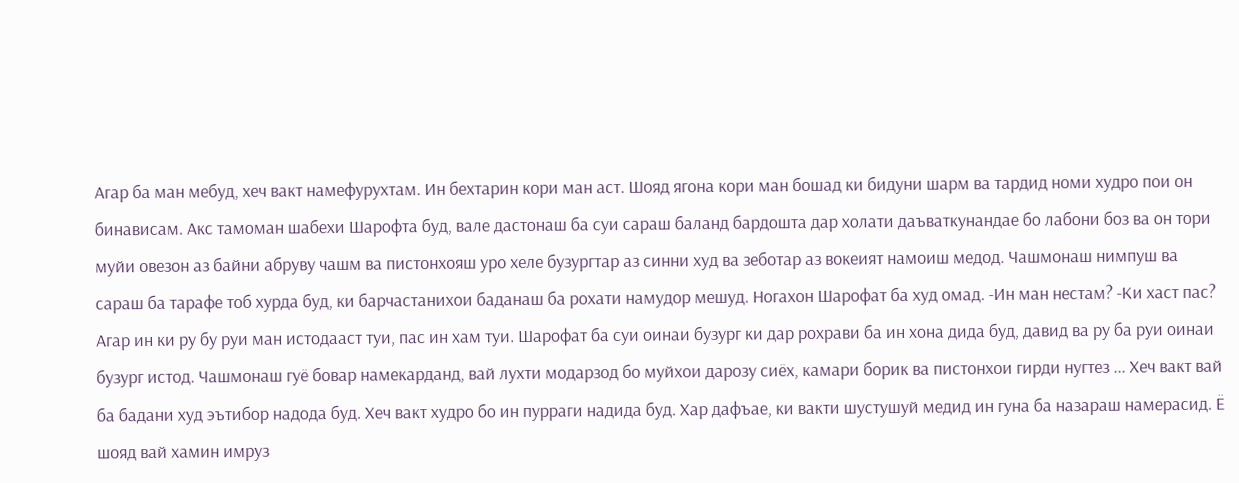Агар ба ман мебуд, хеч вакт намефурухтам. Ин бехтарин кори ман аст. Шояд ягона кори ман бошад ки бидуни шарм ва тардид номи худро пои он бинависам. Акс тамоман шабехи Шарофта буд, вале дастонаш ба суи сараш баланд бардошта дар холати даъваткунандае бо лабони боз ва он тори муйи овезон аз байни абруву чашм ва пистонхояш уро хеле бузургтар аз синни худ ва зеботар аз вокеият намоиш медод. Чашмонаш нимпуш ва сараш ба тарафе тоб хурда буд, ки барчастанихои баданаш ба рохати намудор мешуд. Ногахон Шарофат ба худ омад. -Ин ман нестам? -Ки хаст пас? Агар ин ки ру бу руи ман истодааст туи, пас ин хам туи. Шарофат ба суи оинаи бузург ки дар рохрави ба ин хона дида буд, давид ва ру ба руи оинаи бузург истод. Чашмонаш гуё бовар намекарданд, вай лухти модарзод бо муйхои дарозу сиёх, камари борик ва пистонхои гирди нугтез ... Хеч вакт вай ба бадани худ эътибор надода буд. Хеч вакт худро бо ин пурраги надида буд. Хар дафъае, ки вакти шустушуй медид ин гуна ба назараш намерасид. Ё шояд вай хамин имруз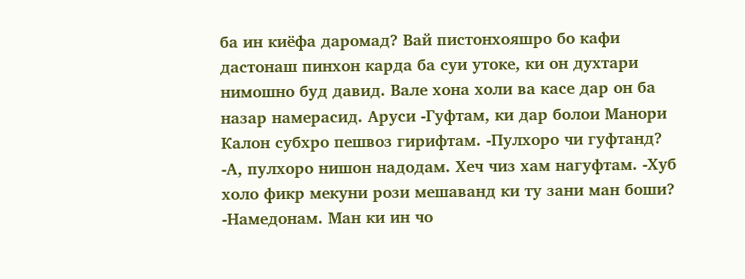ба ин киёфа даромад? Вай пистонхояшро бо кафи дастонаш пинхон карда ба суи утоке, ки он духтари нимошно буд давид. Вале хона холи ва касе дар он ба назар намерасид. Аруси -Гуфтам, ки дар болои Манори Калон субхро пешвоз гирифтам. -Пулхоро чи гуфтанд? -А, пулхоро нишон надодам. Хеч чиз хам нагуфтам. -Хуб холо фикр мекуни рози мешаванд ки ту зани ман боши? -Намедонам. Ман ки ин чо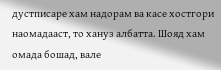дустписаре хам надорам ва касе хостгори наомадааст, то хануз албатта. Шояд хам омада бошад, вале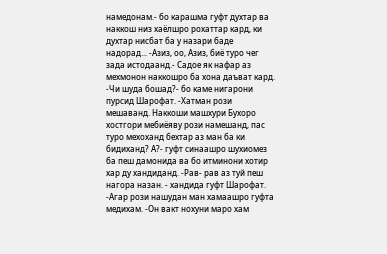намедонам.- бо карашма гуфт духтар ва наккош низ хаёлшро рохаттар кард, ки духтар нисбат ба у назари баде надорад... -Азиз, оо, Азиз, биё туро чег зада истодаанд.- Садое як нафар аз мехмонон наккошро ба хона даъват кард. -Чи шуда бошад?- бо каме нигарони пурсид Шарофат. -Хатман рози мешаванд. Наккоши машхури Бухоро хостгори мебиёяву рози намешанд, пас туро мехоханд бехтар аз ман ба ки бидиханд? А?- гуфт синаашро шухиомез ба пеш дамонида ва бо итминони хотир хар ду хандиданд. -Рав- рав аз туй пеш нагора назан. - хандида гуфт Шарофат. -Агар рози нашудан ман хамаашро гуфта медихам. -Он вакт нохуни маро хам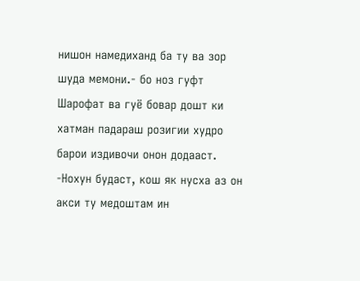нишон намедиханд ба ту ва зор шуда мемони.- бо ноз гуфт Шарофат ва гуё бовар дошт ки хатман падараш розигии худро барои издивочи онон додааст. -Нохун будаст, кош як нусха аз он акси ту медоштам ин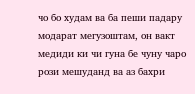чо бо худам ва ба пеши падару модарат мегузоштам, он вакт медиди ки чи гуна бе чуну чаро рози мешуданд ва аз бахри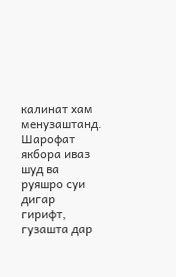калинат хам менузаштанд. Шарофат якбора иваз шуд ва руяшро суи дигар гирифт, гузашта дар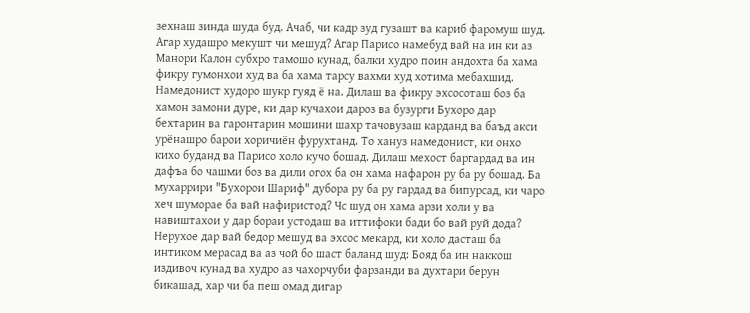зехнаш зинда шуда буд. Ачаб, чи кадр зуд гузашт ва кариб фаромуш шуд. Агар худашро мекушт чи мешуд? Агар Парисо намебуд вай на ин ки аз Манори Калон субхро тамошо кунад, балки худро поин андохта ба хама фикру гумонхои худ ва ба хама тарсу вахми худ хотима мебахшид. Намедонист худоро шукр гуяд ё на. Дилаш ва фикру эхсосоташ боз ба хамон замони дуре, ки дар кучахои дароз ва бузурги Бухоро дар бехтарин ва гаронтарин мошини шахр тачовузаш карданд ва баъд акси урёнашро барои хоричиён фурухтанд. То хануз намедонист, ки онхо кихо буданд ва Парисо холо кучо бошад. Дилаш мехост баргардад ва ин дафъа бо чашми боз ва дили огох ба он хама нафарон ру ба ру бошад. Ба мухаррири "Бухорои Шариф" дубора ру ба ру гардад ва бипурсад, ки чаро хеч шуморае ба вай нафиристод? Чс шуд он хама арзи холи у ва навиштахои у дар бораи устодаш ва иттифоки бади бо вай руй дода? Нерухое дар вай бедор мешуд ва эхсос мекард, ки холо дасташ ба интиком мерасад ва аз чой бо шаст баланд шуд: Бояд ба ин наккош издивоч кунад ва худро аз чахорчуби фарзанди ва духтари берун бикашад, хар чи ба пеш омад дигар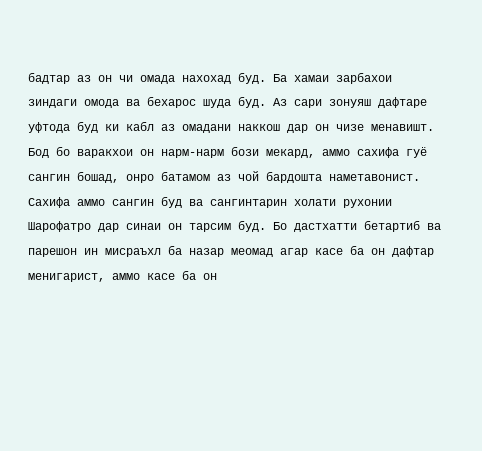бадтар аз он чи омада нахохад буд. Ба хамаи зарбахои зиндаги омода ва бехарос шуда буд. Аз сари зонуяш дафтаре уфтода буд ки кабл аз омадани наккош дар он чизе менавишт. Бод бо варакхои он нарм-нарм бози мекард, аммо сахифа гуё сангин бошад, онро батамом аз чой бардошта наметавонист. Сахифа аммо сангин буд ва сангинтарин холати рухонии Шарофатро дар синаи он тарсим буд. Бо дастхатти бетартиб ва парешон ин мисраъхл ба назар меомад агар касе ба он дафтар менигарист, аммо касе ба он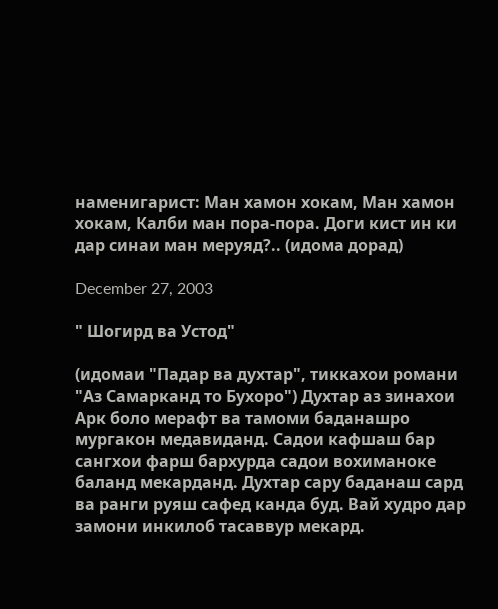наменигарист: Ман хамон хокам, Ман хамон хокам, Калби ман пора-пора. Доги кист ин ки дар синаи ман меруяд?.. (идома дорад)

December 27, 2003

" Шогирд ва Устод"

(идомаи "Падар ва духтар", тиккахои романи "Аз Самарканд то Бухоро") Духтар аз зинахои Арк боло мерафт ва тамоми баданашро мургакон медавиданд. Садои кафшаш бар сангхои фарш бархурда садои вохиманоке баланд мекарданд. Духтар сару баданаш сард ва ранги руяш сафед канда буд. Вай худро дар замони инкилоб тасаввур мекард.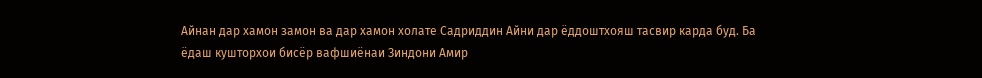Айнан дар хамон замон ва дар хамон холате Садриддин Айни дар ёддоштхояш тасвир карда буд. Ба ёдаш кушторхои бисёр вафшиёнаи Зиндони Амир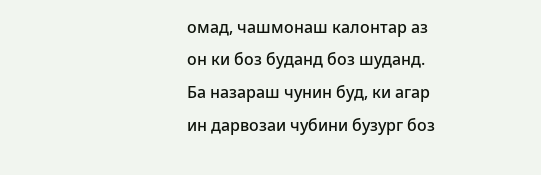омад, чашмонаш калонтар аз он ки боз буданд боз шуданд. Ба назараш чунин буд, ки агар ин дарвозаи чубини бузург боз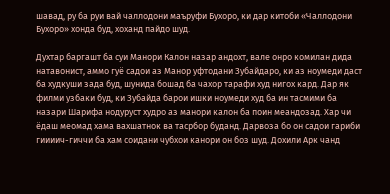шавад, ру ба руи вай чаллодони маъруфи Бухоро, ки дар китоби «Чаллодони Бухоро» хонда буд, хоханд пайдо шуд.

Духтар баргашт ба суи Манори Калон назар андохт, вале онро комилан дида натавонист, аммо гуё садои аз Манор уфтодани Зубайдаро, ки аз ноумеди даст ба худкуши зада буд, шунида бошад ба чахор тарафи худ нигох кард. Дар як филми узбаки буд, ки Зубайда барои ишки ноумеди худ ба ин тасмими ба назари Шарифа нодуруст худро аз манори калон ба поин меандозад. Хар чи ёдаш меомад хама вахшатнок ва тасрбор буданд. Дарвоза бо он садои гариби гиииич-гиччи ба хам соидани чубхои канори он боз шуд. Дохили Арк чанд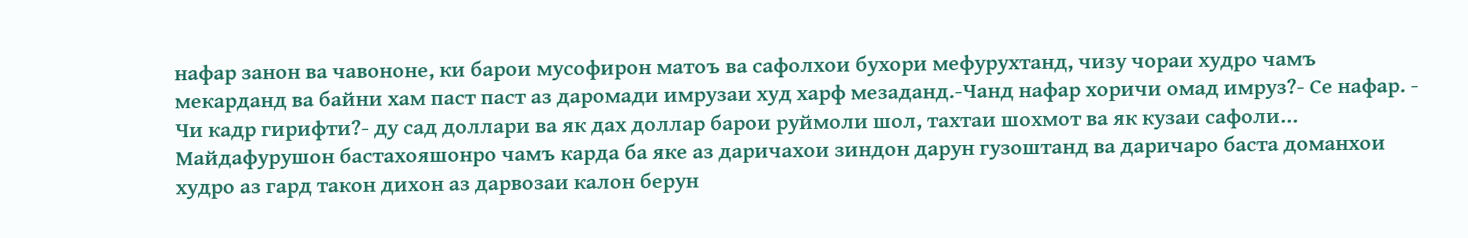нафар занон ва чавононе, ки барои мусофирон матоъ ва сафолхои бухори мефурухтанд, чизу чораи худро чамъ мекарданд ва байни хам паст паст аз даромади имрузаи худ харф мезаданд.-Чанд нафар хоричи омад имруз?- Се нафар. - Чи кадр гирифти?- ду сад доллари ва як дах доллар барои руймоли шол, тахтаи шохмот ва як кузаи сафоли… Майдафурушон бастахояшонро чамъ карда ба яке аз даричахои зиндон дарун гузоштанд ва даричаро баста доманхои худро аз гард такон дихон аз дарвозаи калон берун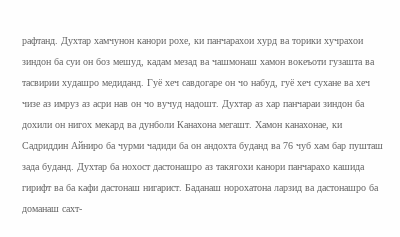рафтанд. Духтар хамчунон канори рохе, ки панчарахои хурд ва торики хучрахои зиндон ба суи он боз мешуд, кадам мезад ва чашмонаш хамон вокеъоти гузашта ва тасвирии худашро медиданд. Гуё хеч савдогаре он чо набуд, гуё хеч сухане ва хеч чизе аз имруз аз асри нав он чо вучуд надошт. Духтар аз хар панчараи зиндон ба дохили он нигох мекард ва дунболи Канахона мегашт. Хамон канахонае, ки Садриддин Айниро ба чурми чадиди ба он андохта буданд ва 76 чуб хам бар пушташ зада буданд. Духтар ба нохост дастонашро аз такягохи канори панчарахо кашида гирифт ва ба кафи дастонаш нигарист. Баданаш норохатона ларзид ва дастонашро ба доманаш сахт-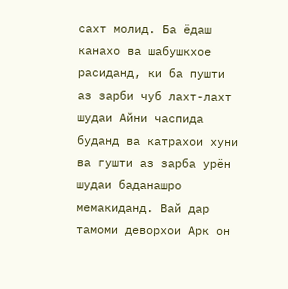сахт молид. Ба ёдаш канахо ва шабушкхое расиданд, ки ба пушти аз зарби чуб лахт-лахт шудаи Айни часпида буданд ва катрахои хуни ва гушти аз зарба урён шудаи баданашро мемакиданд. Вай дар тамоми деворхои Арк он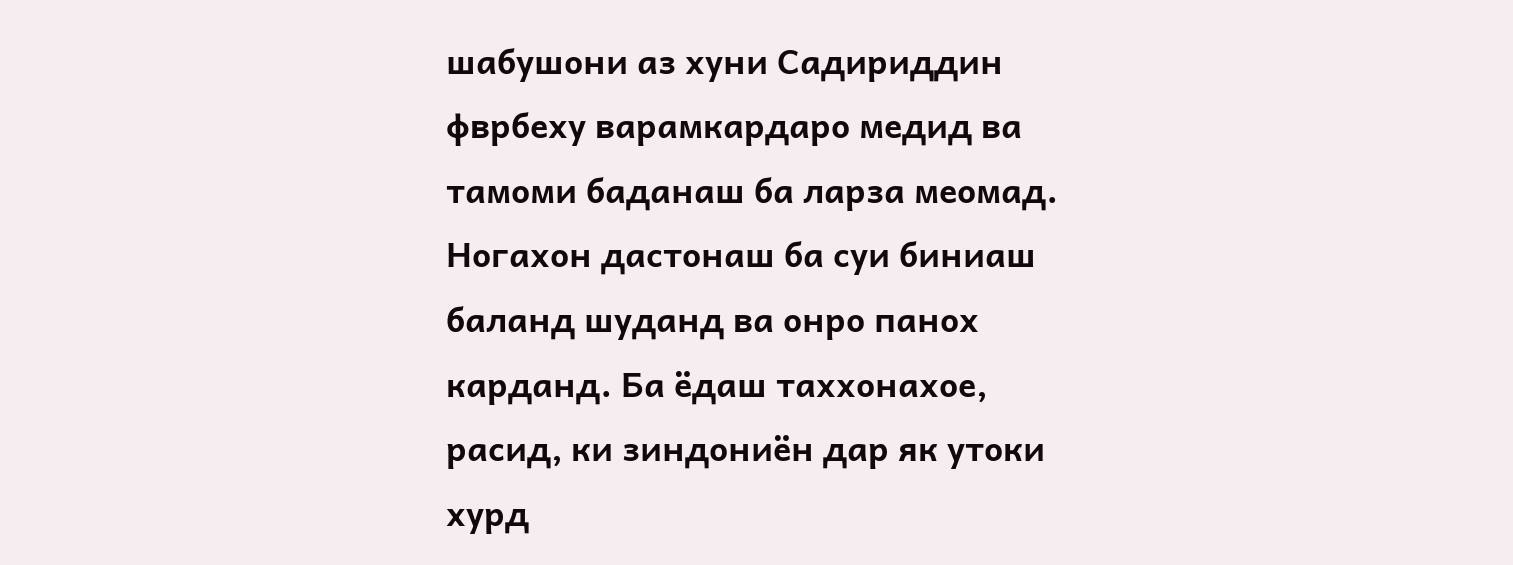шабушони аз хуни Садириддин фврбеху варамкардаро медид ва тамоми баданаш ба ларза меомад. Ногахон дастонаш ба суи биниаш баланд шуданд ва онро панох карданд. Ба ёдаш таххонахое, расид, ки зиндониён дар як утоки хурд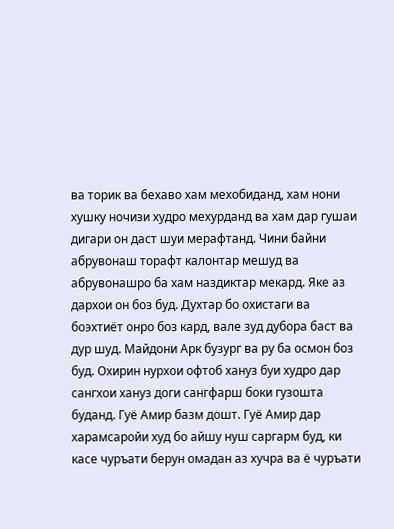ва торик ва бехаво хам мехобиданд, хам нони хушку ночизи худро мехурданд ва хам дар гушаи дигари он даст шуи мерафтанд. Чини байни абрувонаш торафт калонтар мешуд ва абрувонашро ба хам наздиктар мекард. Яке аз дархои он боз буд. Духтар бо охистаги ва боэхтиёт онро боз кард, вале зуд дубора баст ва дур шуд. Майдони Арк бузург ва ру ба осмон боз буд. Охирин нурхои офтоб хануз буи худро дар сангхои хануз доги сангфарш боки гузошта буданд. Гуё Амир базм дошт. Гуё Амир дар харамсаройи худ бо айшу нуш саргарм буд, ки касе чуръати берун омадан аз хучра ва ё чуръати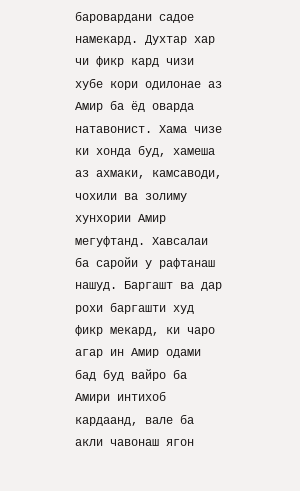баровардани садое намекард. Духтар хар чи фикр кард чизи хубе кори одилонае аз Амир ба ёд оварда натавонист. Хама чизе ки хонда буд, хамеша аз ахмаки, камсаводи, чохили ва золиму хунхории Амир мегуфтанд. Хавсалаи ба саройи у рафтанаш нашуд. Баргашт ва дар рохи баргашти худ фикр мекард, ки чаро агар ин Амир одами бад буд вайро ба Амири интихоб кардаанд, вале ба акли чавонаш ягон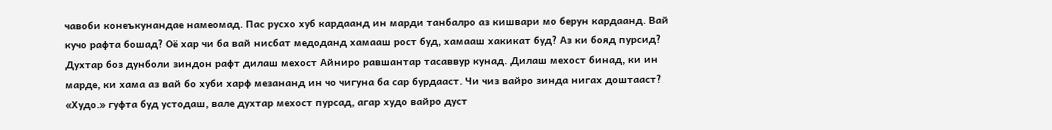чавоби конеъкунандае намеомад. Пас русхо хуб кардаанд ин марди танбалро аз кишвари мо берун кардаанд. Вай кучо рафта бошад? Оё хар чи ба вай нисбат медоданд хамааш рост буд, хамааш хакикат буд? Аз ки бояд пурсид? Духтар боз дунболи зиндон рафт дилаш мехост Айниро равшантар тасаввур кунад. Дилаш мехост бинад, ки ин марде, ки хама аз вай бо хуби харф мезананд ин чо чигуна ба сар бурдааст. Чи чиз вайро зинда нигах доштааст? «Худо.» гуфта буд устодаш, вале духтар мехост пурсад, агар худо вайро дуст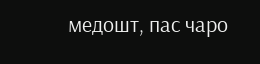медошт, пас чаро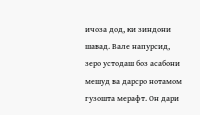ичоза дод, ки зиндони шавад. Вале напурсид, зеро устодаш боз асабони мешуд ва дарсро нотамом гузошта мерафт. Он дари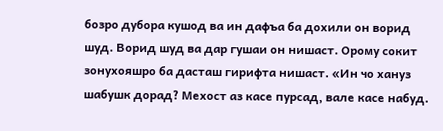бозро дубора кушод ва ин дафъа ба дохили он ворид шуд. Ворид шуд ва дар гушаи он нишаст. Орому сокит зонухояшро ба дасташ гирифта нишаст. «Ин чо хануз шабушк дорад? Мехост аз касе пурсад, вале касе набуд.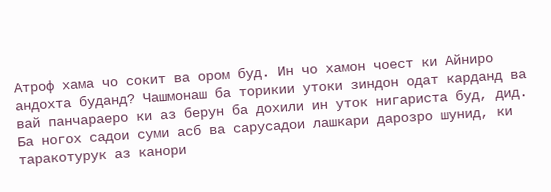Атроф хама чо сокит ва ором буд. Ин чо хамон чоест ки Айниро андохта буданд? Чашмонаш ба торикии утоки зиндон одат карданд ва вай панчараеро ки аз берун ба дохили ин уток нигариста буд, дид. Ба ногох садои суми асб ва сарусадои лашкари дарозро шунид, ки таракотурук аз канори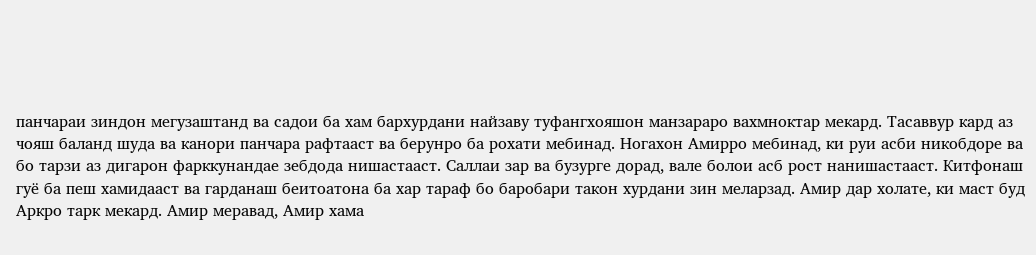панчараи зиндон мегузаштанд ва садои ба хам бархурдани найзаву туфангхояшон манзараро вахмноктар мекард. Тасаввур кард аз чояш баланд шуда ва канори панчара рафтааст ва берунро ба рохати мебинад. Ногахон Амирро мебинад, ки руи асби никобдоре ва бо тарзи аз дигарон фарккунандае зебдода нишастааст. Саллаи зар ва бузурге дорад, вале болои асб рост нанишастааст. Китфонаш гуё ба пеш хамидааст ва гарданаш беитоатона ба хар тараф бо баробари такон хурдани зин меларзад. Амир дар холате, ки маст буд Аркро тарк мекард. Амир меравад, Амир хама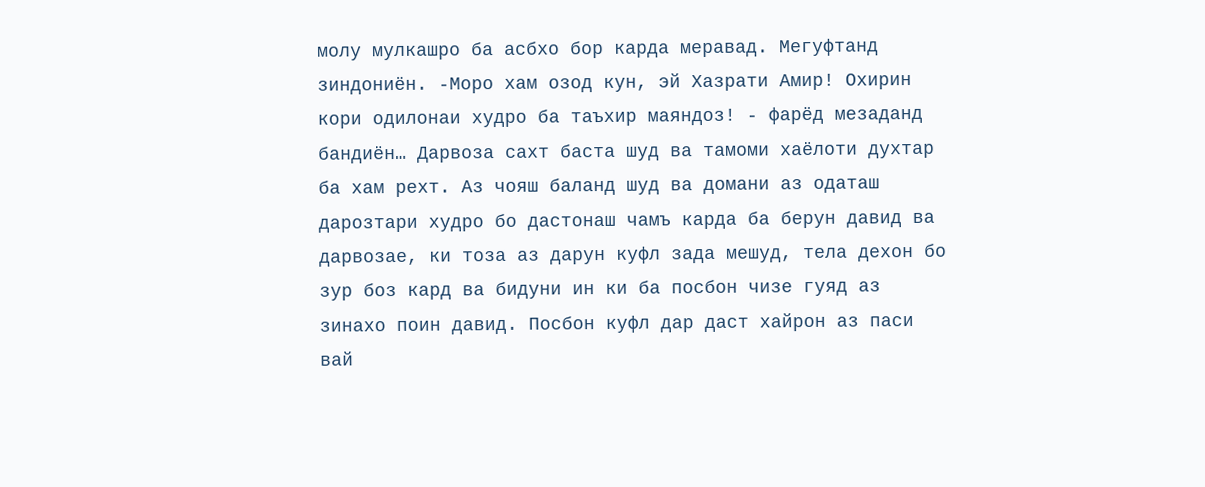молу мулкашро ба асбхо бор карда меравад. Мегуфтанд зиндониён. -Моро хам озод кун, эй Хазрати Амир! Охирин кори одилонаи худро ба таъхир маяндоз! - фарёд мезаданд бандиён… Дарвоза сахт баста шуд ва тамоми хаёлоти духтар ба хам рехт. Аз чояш баланд шуд ва домани аз одаташ дарозтари худро бо дастонаш чамъ карда ба берун давид ва дарвозае, ки тоза аз дарун куфл зада мешуд, тела дехон бо зур боз кард ва бидуни ин ки ба посбон чизе гуяд аз зинахо поин давид. Посбон куфл дар даст хайрон аз паси вай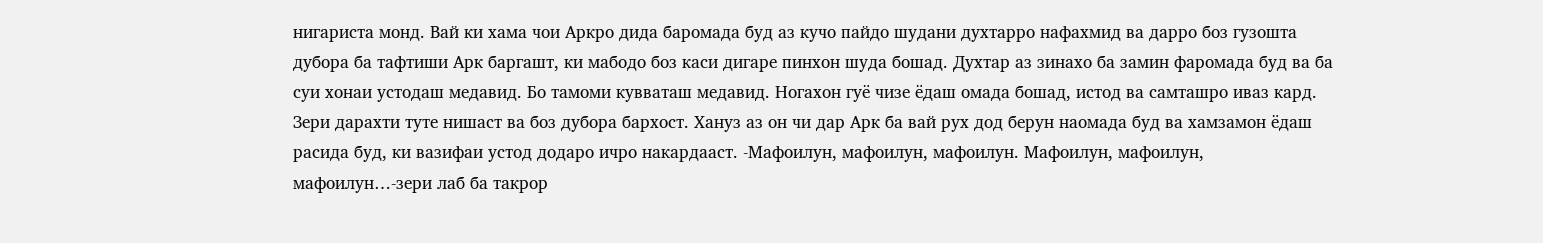нигариста монд. Вай ки хама чои Аркро дида баромада буд аз кучо пайдо шудани духтарро нафахмид ва дарро боз гузошта дубора ба тафтиши Арк баргашт, ки мабодо боз каси дигаре пинхон шуда бошад. Духтар аз зинахо ба замин фаромада буд ва ба суи хонаи устодаш медавид. Бо тамоми кувваташ медавид. Ногахон гуё чизе ёдаш омада бошад, истод ва самташро иваз кард. Зери дарахти туте нишаст ва боз дубора бархост. Хануз аз он чи дар Арк ба вай рух дод берун наомада буд ва хамзамон ёдаш расида буд, ки вазифаи устод додаро ичро накардааст. -Мафоилун, мафоилун, мафоилун. Мафоилун, мафоилун, мафоилун…-зери лаб ба такрор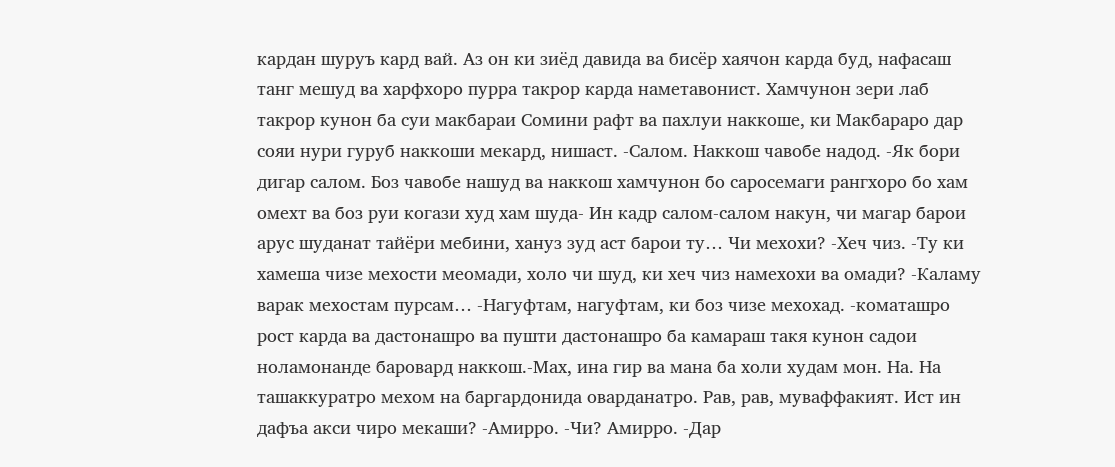кардан шуруъ кард вай. Аз он ки зиёд давида ва бисёр хаячон карда буд, нафасаш танг мешуд ва харфхоро пурра такрор карда наметавонист. Хамчунон зери лаб такрор кунон ба суи макбараи Сомини рафт ва пахлуи наккоше, ки Макбараро дар сояи нури гуруб наккоши мекард, нишаст. -Салом. Наккош чавобе надод. -Як бори дигар салом. Боз чавобе нашуд ва наккош хамчунон бо саросемаги рангхоро бо хам омехт ва боз руи когази худ хам шуда- Ин кадр салом-салом накун, чи магар барои арус шуданат тайёри мебини, хануз зуд аст барои ту… Чи мехохи? -Хеч чиз. -Ту ки хамеша чизе мехости меомади, холо чи шуд, ки хеч чиз намехохи ва омади? -Каламу варак мехостам пурсам… -Нагуфтам, нагуфтам, ки боз чизе мехохад. -коматашро рост карда ва дастонашро ва пушти дастонашро ба камараш такя кунон садои ноламонанде баровард наккош.-Мах, ина гир ва мана ба холи худам мон. На. На ташаккуратро мехом на баргардонида оварданатро. Рав, рав, муваффакият. Ист ин дафъа акси чиро мекаши? -Амирро. -Чи? Амирро. -Дар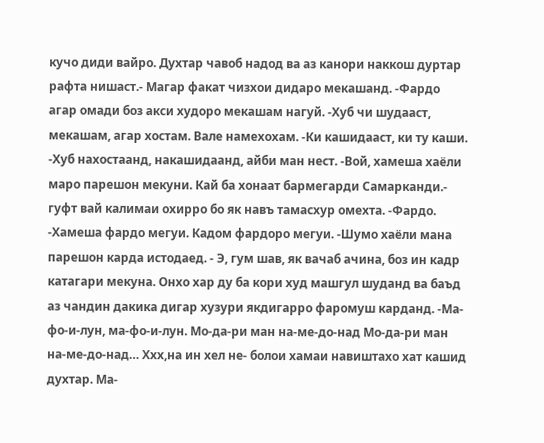кучо диди вайро. Духтар чавоб надод ва аз канори наккош дуртар рафта нишаст.- Магар факат чизхои дидаро мекашанд. -Фардо агар омади боз акси худоро мекашам нагуй. -Хуб чи шудааст, мекашам, агар хостам. Вале намехохам. -Ки кашидааст, ки ту каши. -Хуб нахостаанд, накашидаанд, айби ман нест. -Вой, хамеша хаёли маро парешон мекуни. Кай ба хонаат бармегарди Самарканди.- гуфт вай калимаи охирро бо як навъ тамасхур омехта. -Фардо. -Хамеша фардо мегуи. Кадом фардоро мегуи. -Шумо хаёли мана парешон карда истодаед. - Э, гум шав, як вачаб ачина, боз ин кадр катагари мекуна. Онхо хар ду ба кори худ машгул шуданд ва баъд аз чандин дакика дигар хузури якдигарро фаромуш карданд. -Ма-фо-и-лун, ма-фо-и-лун. Мо-да-ри ман на-ме-до-над Мо-да-ри ман на-ме-до-над… Ххх,на ин хел не- болои хамаи навиштахо хат кашид духтар. Ма-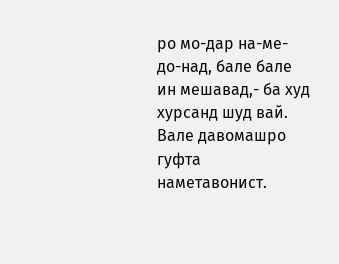ро мо-дар на-ме-до-над, бале бале ин мешавад,- ба худ хурсанд шуд вай. Вале давомашро гуфта наметавонист.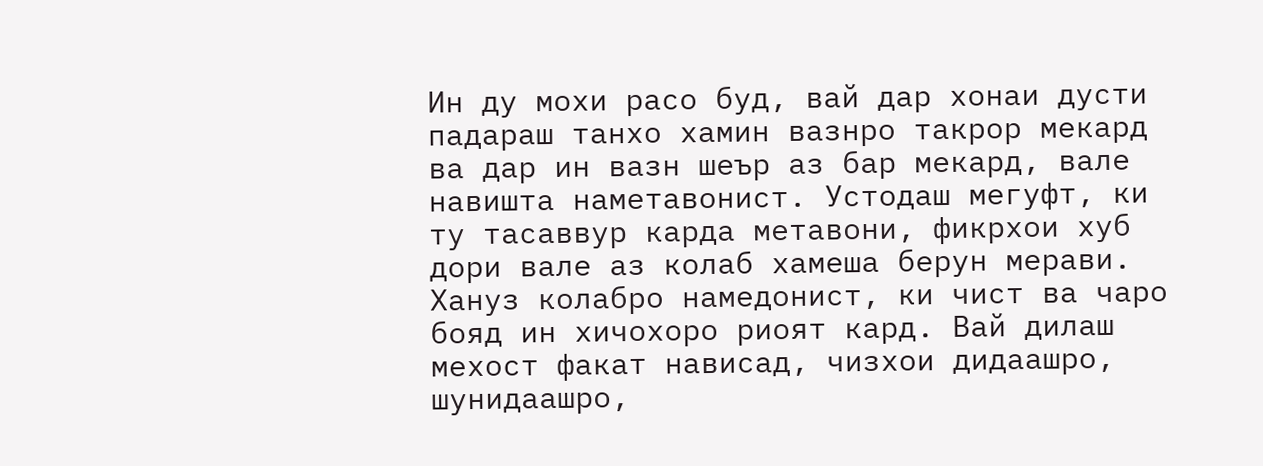Ин ду мохи расо буд, вай дар хонаи дусти падараш танхо хамин вазнро такрор мекард ва дар ин вазн шеър аз бар мекард, вале навишта наметавонист. Устодаш мегуфт, ки ту тасаввур карда метавони, фикрхои хуб дори вале аз колаб хамеша берун мерави. Хануз колабро намедонист, ки чист ва чаро бояд ин хичохоро риоят кард. Вай дилаш мехост факат нависад, чизхои дидаашро, шунидаашро,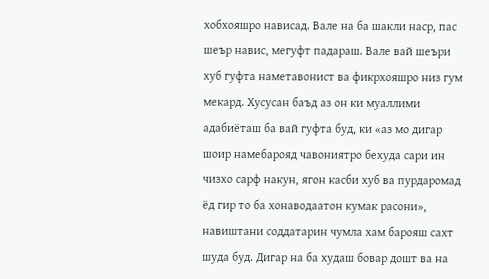хобхояшро нависад. Вале на ба шакли наср, пас шеър навис, мегуфт падараш. Вале вай шеъри хуб гуфта наметавонист ва фикрхояшро низ гум мекард. Хусусан баъд аз он ки муаллими адабиёташ ба вай гуфта буд, ки «аз мо дигар шоир намебарояд чавониятро бехуда сари ин чизхо сарф накун, ягон касби хуб ва пурдаромад ёд гир то ба хонаводаатон кумак расони», навиштани соддатарин чумла хам барояш сахт шуда буд. Дигар на ба худаш бовар дошт ва на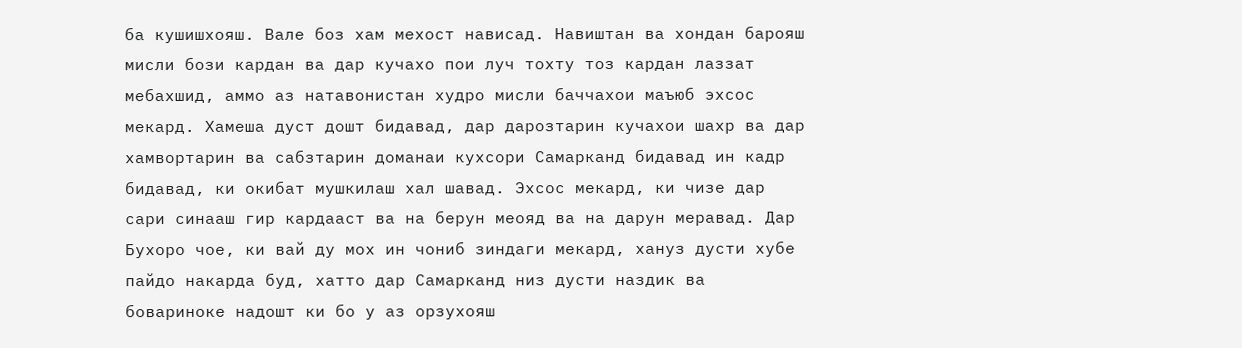ба кушишхояш. Вале боз хам мехост нависад. Навиштан ва хондан барояш мисли бози кардан ва дар кучахо пои луч тохту тоз кардан лаззат мебахшид, аммо аз натавонистан худро мисли баччахои маъюб эхсос мекард. Хамеша дуст дошт бидавад, дар дарозтарин кучахои шахр ва дар хамвортарин ва сабзтарин доманаи кухсори Самарканд бидавад ин кадр бидавад, ки окибат мушкилаш хал шавад. Эхсос мекард, ки чизе дар сари синааш гир кардааст ва на берун меояд ва на дарун меравад. Дар Бухоро чое, ки вай ду мох ин чониб зиндаги мекард, хануз дусти хубе пайдо накарда буд, хатто дар Самарканд низ дусти наздик ва бовариноке надошт ки бо у аз орзухояш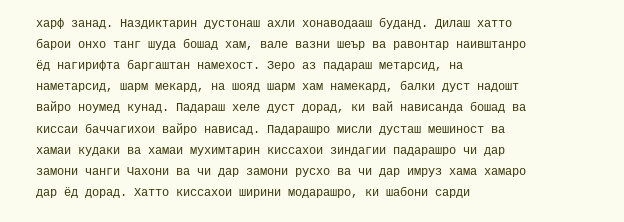харф занад. Наздиктарин дустонаш ахли хонаводааш буданд. Дилаш хатто барои онхо танг шуда бошад хам, вале вазни шеър ва равонтар наивштанро ёд нагирифта баргаштан намехост. Зеро аз падараш метарсид, на наметарсид, шарм мекард, на шояд шарм хам намекард, балки дуст надошт вайро ноумед кунад. Падараш хеле дуст дорад, ки вай нависанда бошад ва киссаи баччагихои вайро нависад. Падарашро мисли дусташ мешиност ва хамаи кудаки ва хамаи мухимтарин киссахои зиндагии падарашро чи дар замони чанги Чахони ва чи дар замони русхо ва чи дар имруз хама хамаро дар ёд дорад. Хатто киссахои ширини модарашро, ки шабони сарди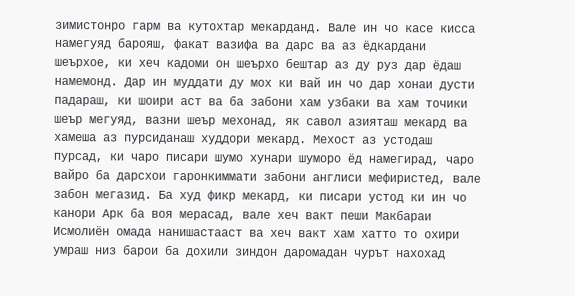зимистонро гарм ва кутохтар мекарданд. Вале ин чо касе кисса намегуяд барояш, факат вазифа ва дарс ва аз ёдкардани шеърхое, ки хеч кадоми он шеърхо бештар аз ду руз дар ёдаш намемонд. Дар ин муддати ду мох ки вай ин чо дар хонаи дусти падараш, ки шоири аст ва ба забони хам узбаки ва хам точики шеър мегуяд, вазни шеър мехонад, як савол азияташ мекард ва хамеша аз пурсиданаш худдори мекард. Мехост аз устодаш пурсад, ки чаро писари шумо хунари шуморо ёд намегирад, чаро вайро ба дарсхои гаронкиммати забони англиси мефиристед, вале забон мегазид. Ба худ фикр мекард, ки писари устод ки ин чо канори Арк ба воя мерасад, вале хеч вакт пеши Макбараи Исмолиён омада нанишастааст ва хеч вакт хам хатто то охири умраш низ барои ба дохили зиндон даромадан чурът нахохад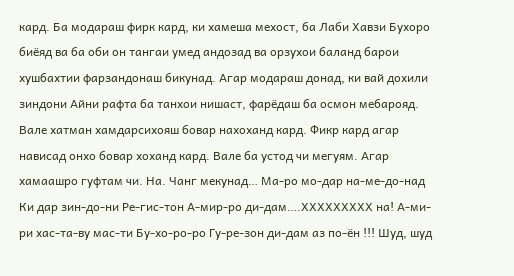кард. Ба модараш фирк кард, ки хамеша мехост, ба Лаби Хавзи Бухоро биёяд ва ба оби он тангаи умед андозад ва орзухои баланд барои хушбахтии фарзандонаш бикунад. Агар модараш донад, ки вай дохили зиндони Айни рафта ба танхои нишаст, фарёдаш ба осмон мебарояд. Вале хатман хамдарсихояш бовар нахоханд кард. Фикр кард агар нависад онхо бовар хоханд кард. Вале ба устод чи мегуям. Агар хамаашро гуфтам чи. На. Чанг мекунад… Ма-ро мо-дар на-ме-до-над Ки дар зин-до-ни Ре-гис-тон А-мир-ро ди-дам….ХХХХХХХХХ на! А-ми-ри хас-та-ву мас-ти Бу-хо-ро-ро Гу-ре-зон ди-дам аз по-ён !!! Шуд, шуд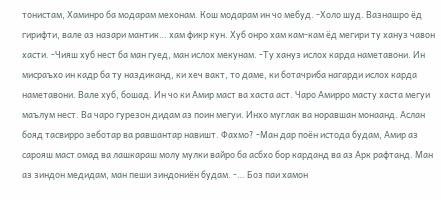тонистам, Хаминро ба модарам мехонам. Кош модарам ин чо мебуд. -Холо шуд. Вазнашро ёд гирифти, вале аз назари мантик… хам фикр кун. Хуб онро хам кам-кам ёд мегири ту хануз чавон хасти. -Чияш хуб нест ба ман гуед, ман ислох мекунам. -Ту хануз ислох карда наметавони. Ин мисраъхо ин кадр ба ту наздиканд, ки хеч вакт, то даме, ки ботачриба нагарди ислох карда наметавони. Вале хуб, бошад. Ин чо ки Амир маст ва хаста аст. Чаро Амирро масту хаста мегуи маълум нест. Ва чаро гурезон дидам аз поин мегуи. Инхо муглак ва норавшан монаанд. Аслан бояд тасвирро зеботар ва равшантар навишт. Фахмо? -Ман дар поён истода будам, Амир аз сарояш маст омад ва лашкараш молу мулки вайро ба асбхо бор карданд ва аз Арк рафтанд. Ман аз зиндон медидам, ман пеши зиндониён будам. -… Боз паи хамон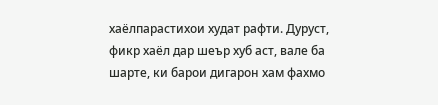хаёлпарастихои худат рафти. Дуруст, фикр хаёл дар шеър хуб аст, вале ба шарте, ки барои дигарон хам фахмо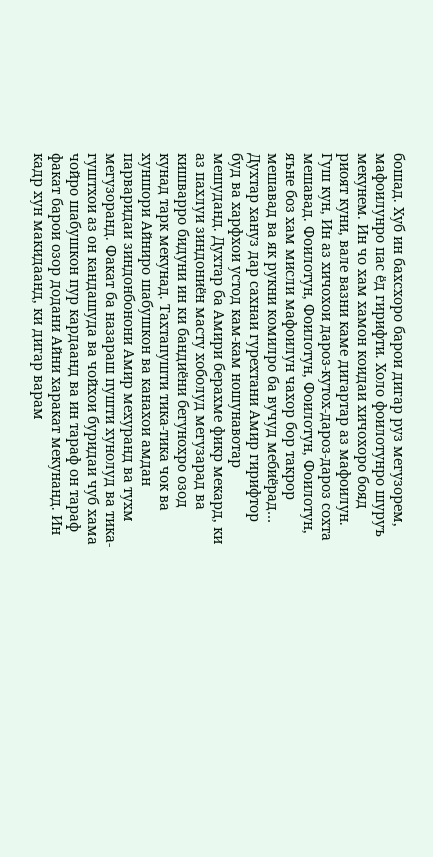бошад. Хуб ин бахсхоро барои дигар руз мегузорем, мафоилунро пас ёд гирифти. Холо фоилотунро шуруъ мекунем. Ин чо хам хамон коидаи хичохоро бояд риоят куни, вале вазни каме дигартар аз мафоилун. Гуш кун, Ин аз хичохои дароз-кутох-дароз-дароз сохта мешавад. Фоилотун, Фоилотун, Фоилотун, Фоилотун, яъне боз хам мисли мафоилун чахор бор такрор мешавад ва як рукни комилро ба вучуд мебиёрад… Духтар хануз дар сахнаи гурехтани Амир гирифтор буд ва харфхои устод кам-кам ношунавотар мешуданд. Духтар ба Амири берахме фикр мекард, ки аз пахлуи зиндониён масту хоболуд мегузарад ва кишварро бидуни ин ки бандиёни бегунохро озод кунад тарк мекунад. Тахтапушти тика-тика чок ва хуншори Айниро шабушкон ва канахои амдан парваридаи зиндонбонони Амир мехуранд ва тухм мегузоранд. Факат ба назараш пушти хунолуд ва тика-гуштхои аз он кандашуда ва чойхои буридаи чуб хама чойро шабушкон пур кардаанд ва ин тараф он тараф факат барои озор додани Айни харакат мекунанд. Ин кадр хун макидаанд, ки дигар варам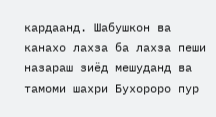кардаанд. Шабушкон ва канахо лахза ба лахза пеши назараш зиёд мешуданд ва тамоми шахри Бухороро пур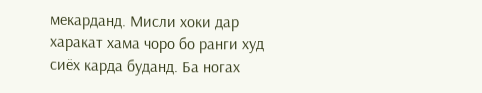мекарданд. Мисли хоки дар харакат хама чоро бо ранги худ сиёх карда буданд. Ба ногах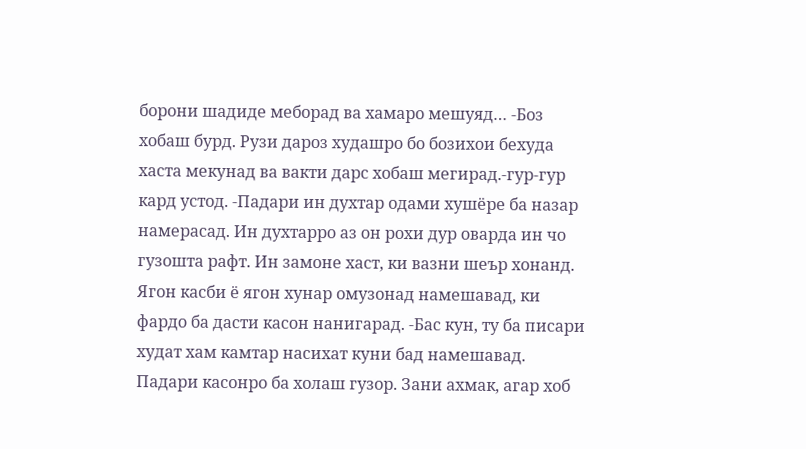борони шадиде меборад ва хамаро мешуяд… -Боз хобаш бурд. Рузи дароз худашро бо бозихои бехуда хаста мекунад ва вакти дарс хобаш мегирад.-гур-гур кард устод. -Падари ин духтар одами хушёре ба назар намерасад. Ин духтарро аз он рохи дур оварда ин чо гузошта рафт. Ин замоне хаст, ки вазни шеър хонанд. Ягон касби ё ягон хунар омузонад намешавад, ки фардо ба дасти касон нанигарад. -Бас кун, ту ба писари худат хам камтар насихат куни бад намешавад. Падари касонро ба холаш гузор. Зани ахмак, агар хоб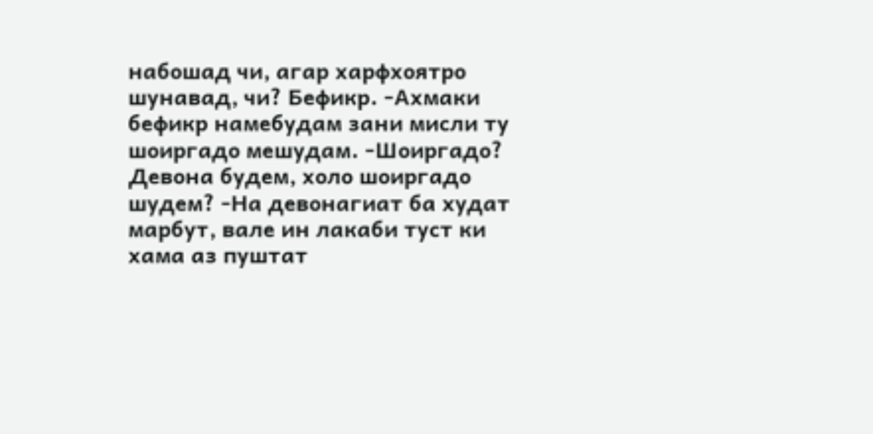набошад чи, агар харфхоятро шунавад, чи? Бефикр. -Ахмаки бефикр намебудам зани мисли ту шоиргадо мешудам. -Шоиргадо? Девона будем, холо шоиргадо шудем? -На девонагиат ба худат марбут, вале ин лакаби туст ки хама аз пуштат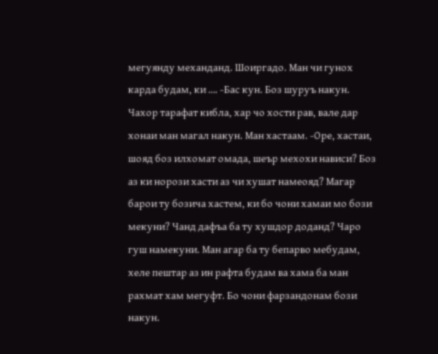мегуянду механданд. Шоиргадо. Ман чи гунох карда будам, ки …. -Бас кун. Боз шуруъ накун. Чахор тарафат кибла, хар чо хости рав, вале дар хонаи ман магал накун. Ман хастаам. -Оре, хастаи, шояд боз илхомат омада, шеър мехохи нависи? Боз аз ки норози хасти аз чи хушат намеояд? Магар барои ту бозича хастем, ки бо чони хамаи мо бози мекуни? Чанд дафъа ба ту хушдор доданд? Чаро гуш намекуни. Ман агар ба ту бепарво мебудам, хеле пештар аз ин рафта будам ва хама ба ман рахмат хам мегуфт. Бо чони фарзандонам бози накун.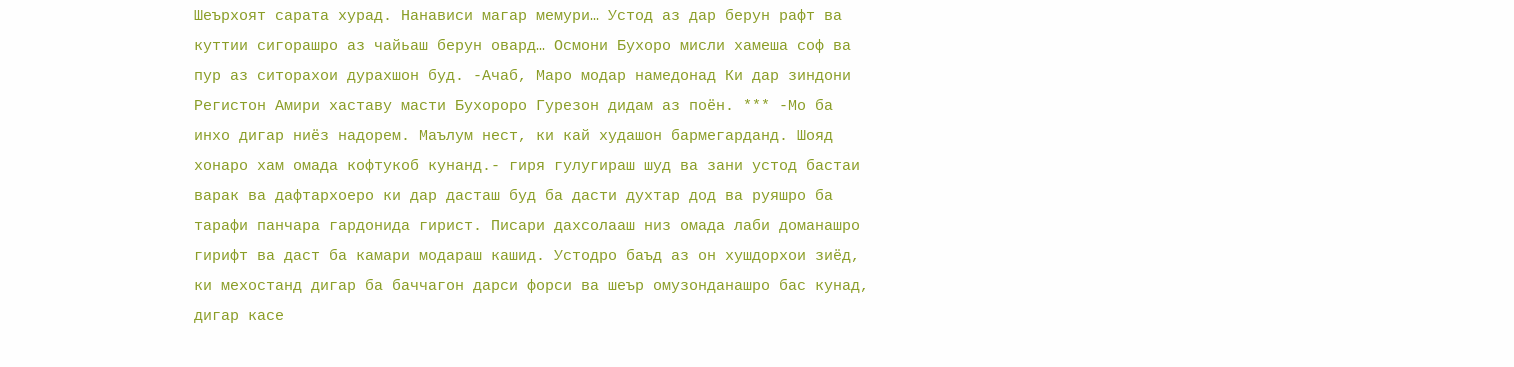Шеърхоят сарата хурад. Нанависи магар мемури… Устод аз дар берун рафт ва куттии сигорашро аз чайьаш берун овард… Осмони Бухоро мисли хамеша соф ва пур аз ситорахои дурахшон буд. -Ачаб, Маро модар намедонад Ки дар зиндони Регистон Амири хаставу масти Бухороро Гурезон дидам аз поён. *** -Мо ба инхо дигар ниёз надорем. Маълум нест, ки кай худашон бармегарданд. Шояд хонаро хам омада кофтукоб кунанд.- гиря гулугираш шуд ва зани устод бастаи варак ва дафтархоеро ки дар дасташ буд ба дасти духтар дод ва руяшро ба тарафи панчара гардонида гирист. Писари дахсолааш низ омада лаби доманашро гирифт ва даст ба камари модараш кашид. Устодро баъд аз он хушдорхои зиёд, ки мехостанд дигар ба баччагон дарси форси ва шеър омузонданашро бас кунад, дигар касе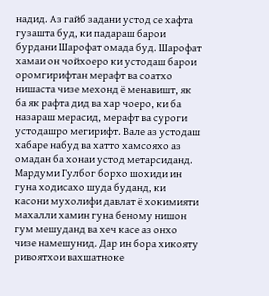надид. Аз гайб задани устод се хафта гузашта буд, ки падараш барои бурдани Шарофат омада буд. Шарофат хамаи он чойхоеро ки устодаш барои оромгирифтан мерафт ва соатхо нишаста чизе мехонд ё менавишт, як ба як рафта дид ва хар чоеро, ки ба назараш мерасид, мерафт ва суроги устодашро мегирифт. Вале аз устодаш хабаре набуд ва хатто хамсояхо аз омадан ба хонаи устод метарсиданд. Мардуми Гулбог борхо шохиди ин гуна ходисахо шуда буданд, ки касони мухолифи давлат ё хокимияти махалли хамин гуна беному нишон гум мешуданд ва хеч касе аз онхо чизе намешунид. Дар ин бора хикояту ривоятхои вахшатноке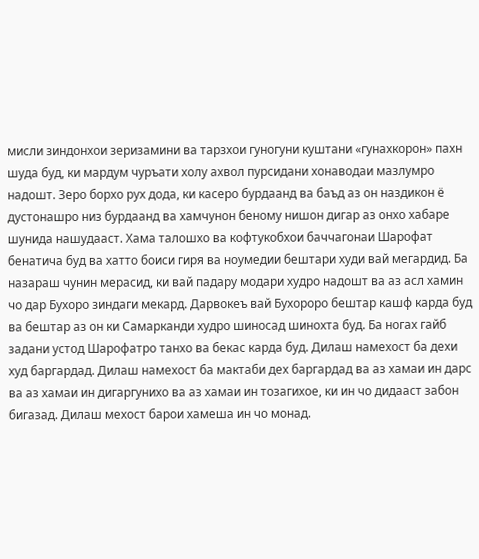мисли зиндонхои зеризамини ва тарзхои гуногуни куштани «гунахкорон» пахн шуда буд, ки мардум чуръати холу ахвол пурсидани хонаводаи мазлумро надошт. Зеро борхо рух дода, ки касеро бурдаанд ва баъд аз он наздикон ё дустонашро низ бурдаанд ва хамчунон беному нишон дигар аз онхо хабаре шунида нашудааст. Хама талошхо ва кофтукобхои баччагонаи Шарофат бенатича буд ва хатто боиси гиря ва ноумедии бештари худи вай мегардид. Ба назараш чунин мерасид, ки вай падару модари худро надошт ва аз асл хамин чо дар Бухоро зиндаги мекард. Дарвокеъ вай Бухороро бештар кашф карда буд ва бештар аз он ки Самарканди худро шиносад шинохта буд. Ба ногах гайб задани устод Шарофатро танхо ва бекас карда буд. Дилаш намехост ба дехи худ баргардад. Дилаш намехост ба мактаби дех баргардад ва аз хамаи ин дарс ва аз хамаи ин дигаргунихо ва аз хамаи ин тозагихое, ки ин чо дидааст забон бигазад. Дилаш мехост барои хамеша ин чо монад.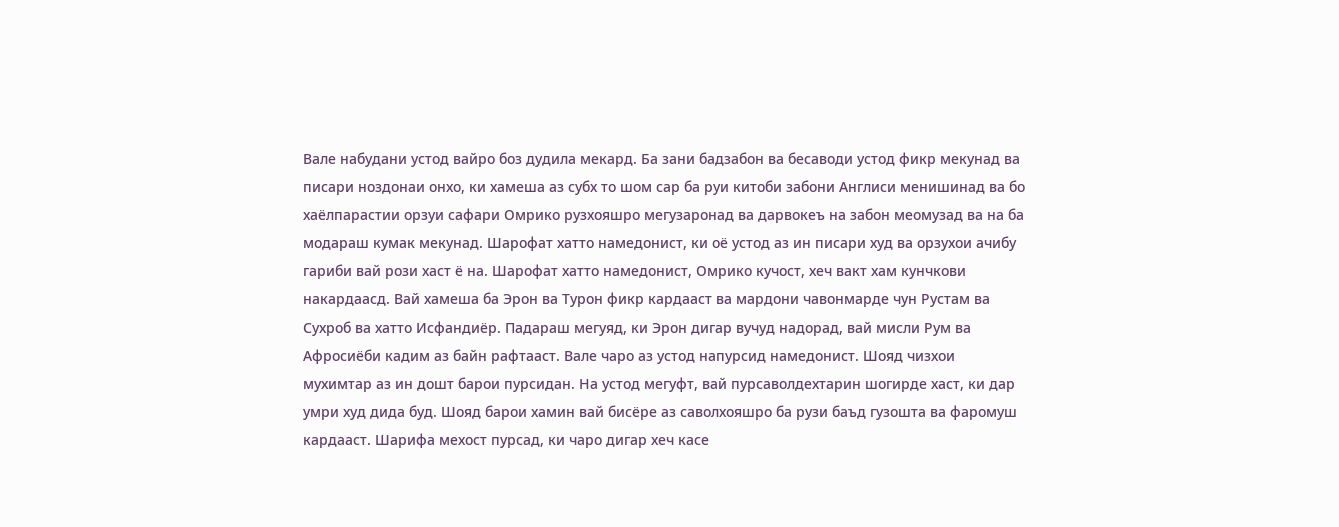Вале набудани устод вайро боз дудила мекард. Ба зани бадзабон ва бесаводи устод фикр мекунад ва писари ноздонаи онхо, ки хамеша аз субх то шом сар ба руи китоби забони Англиси менишинад ва бо хаёлпарастии орзуи сафари Омрико рузхояшро мегузаронад ва дарвокеъ на забон меомузад ва на ба модараш кумак мекунад. Шарофат хатто намедонист, ки оё устод аз ин писари худ ва орзухои ачибу гариби вай рози хаст ё на. Шарофат хатто намедонист, Омрико кучост, хеч вакт хам кунчкови накардаасд. Вай хамеша ба Эрон ва Турон фикр кардааст ва мардони чавонмарде чун Рустам ва Сухроб ва хатто Исфандиёр. Падараш мегуяд, ки Эрон дигар вучуд надорад, вай мисли Рум ва Афросиёби кадим аз байн рафтааст. Вале чаро аз устод напурсид намедонист. Шояд чизхои мухимтар аз ин дошт барои пурсидан. На устод мегуфт, вай пурсаволдехтарин шогирде хаст, ки дар умри худ дида буд. Шояд барои хамин вай бисёре аз саволхояшро ба рузи баъд гузошта ва фаромуш кардааст. Шарифа мехост пурсад, ки чаро дигар хеч касе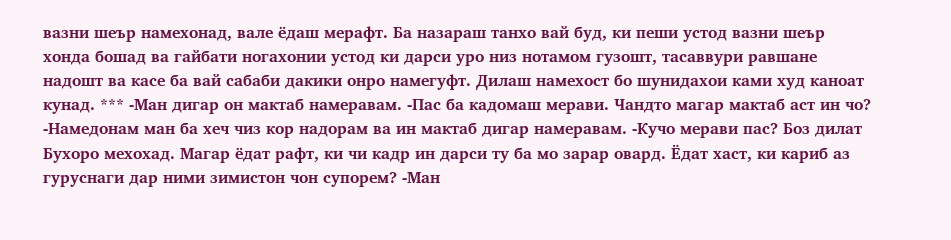вазни шеър намехонад, вале ёдаш мерафт. Ба назараш танхо вай буд, ки пеши устод вазни шеър хонда бошад ва гайбати ногахонии устод ки дарси уро низ нотамом гузошт, тасаввури равшане надошт ва касе ба вай сабаби дакики онро намегуфт. Дилаш намехост бо шунидахои ками худ каноат кунад. *** -Ман дигар он мактаб намеравам. -Пас ба кадомаш мерави. Чандто магар мактаб аст ин чо? -Намедонам ман ба хеч чиз кор надорам ва ин мактаб дигар намеравам. -Кучо мерави пас? Боз дилат Бухоро мехохад. Магар ёдат рафт, ки чи кадр ин дарси ту ба мо зарар овард. Ёдат хаст, ки кариб аз гуруснаги дар ними зимистон чон супорем? -Ман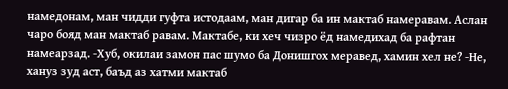намедонам, ман чидди гуфта истодаам, ман дигар ба ин мактаб намеравам. Аслан чаро бояд ман мактаб равам. Мактабе, ки хеч чизро ёд намедихад ба рафтан намеарзад. -Хуб, окилаи замон пас шумо ба Донишгох меравед, хамин хел не? -Не, хануз зуд аст, баъд аз хатми мактаб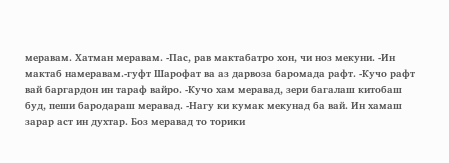меравам. Хатман меравам. -Пас, рав мактабатро хон, чи ноз мекуни. -Ин мактаб намеравам.-гуфт Шарофат ва аз дарвоза баромада рафт. -Кучо рафт вай баргардон ин тараф вайро. -Кучо хам меравад, зери багалаш китобаш буд, пеши бародараш меравад. -Нагу ки кумак мекунад ба вай. Ин хамаш зарар аст ин духтар. Боз меравад то торики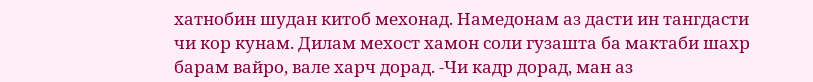хатнобин шудан китоб мехонад. Намедонам аз дасти ин тангдасти чи кор кунам. Дилам мехост хамон соли гузашта ба мактаби шахр барам вайро, вале харч дорад. -Чи кадр дорад, ман аз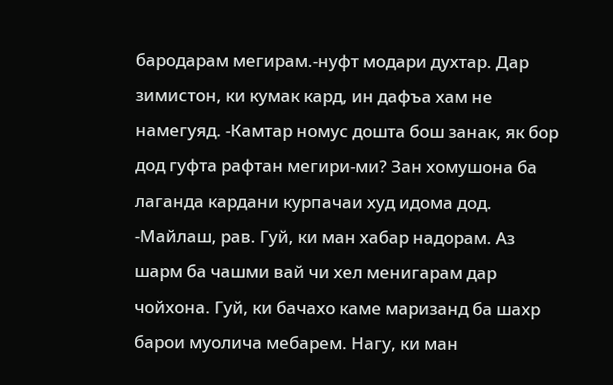бародарам мегирам.-нуфт модари духтар. Дар зимистон, ки кумак кард, ин дафъа хам не намегуяд. -Камтар номус дошта бош занак, як бор дод гуфта рафтан мегири-ми? Зан хомушона ба лаганда кардани курпачаи худ идома дод. -Майлаш, рав. Гуй, ки ман хабар надорам. Аз шарм ба чашми вай чи хел менигарам дар чойхона. Гуй, ки бачахо каме маризанд ба шахр барои муолича мебарем. Нагу, ки ман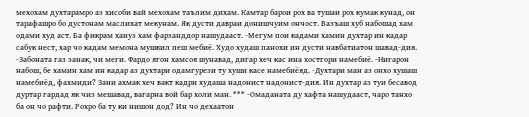мехохам духтарамро аз хисоби вай мехохам таълим дихам. Камтар барои рох ва тушаи рох кумак кунад, он тарафашро бо дустонам маслихат мекунам. Як дусти давраи донишчуим ончост. Вазъаш хуб набошад хам одами худ аст. Ба фикрам хануз хам фарзанддор нашудааст. -Мегум пои кадами хамин духтар ин кадар сабук нест, хар чо кадам мемона мушкил пеш мебиё. Худо худаш панохи ин дусти навбатиатон шавад-дия. -Забоната газ занак, чи меги. Фардо ягон хамсоя шунавад, дигар хеч кас ина хостгори намебиё. -Нигарон набош, бе хамин хам ин кадар аз духтари одамгурези ту хуши касе намебиёяд. -Духтари ман аз онхо хушаш намебиёд, фахмиди? Зани ахмак хеч вакт кадри худаша надонист надонист-дия. Ин духтар аз туи бесавод дуртар гардад як чиз мешавад, вагарна вой бар холи ман. *** -Омаданата ду хафта нашудааст, чаро танхо ба он чо рафти. Рохро ба ту ки нишон дод? Ин чо дехаатон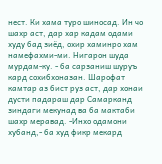нест. Ки хама туро шиносад. Ин чо шахр аст, дар хар кадам одами худу бад зиёд, охир хаминро хам намефахми-ми. Нигарон шуда мурдам-ку. - ба сарзаниш шуруъ кард сохибхоназан. Шарофат камтар аз бист руз аст, дар хонаи дусти падараш дар Самарканд зиндаги мекунад ва ба мактаби шахр меравад. -Инхо одамони хубанд,- ба худ фикр мекард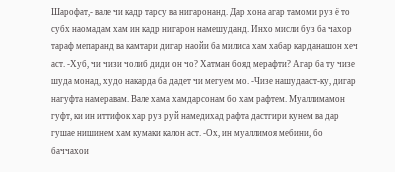Шарофат,- вале чи кадр тарсу ва нигаронанд. Дар хона агар тамоми руз ё то субх наомадам хам ин кадр нигарон намешуданд. Инхо мисли буз ба чахор тараф мепаранд ва камтари дигар наойи ба милиса хам хабар карданашон хеч аст. -Хуб, чи чизи чолиб диди он чо? Хатман бояд мерафти? Агар ба ту чизе шуда монад, худо накарда ба дадет чи мегуем мо. -Чизе нашудааст-ку, дигар нагуфта намеравам. Вале хама хамдарсонам бо хам рафтем. Муаллимамон гуфт, ки ин иттифок хар руз руй намедихад рафта дастгири кунем ва дар гушае нишинем хам кумаки калон аст. -Ох, ин муаллимоя мебини, бо баччахои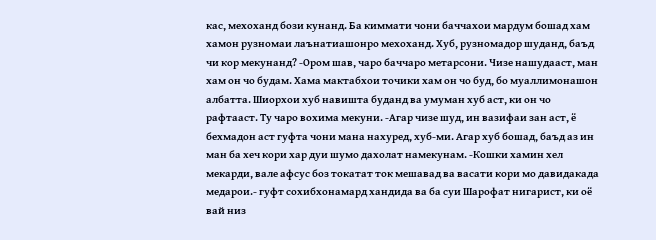кас, мехоханд бози кунанд. Ба киммати чони баччахои мардум бошад хам хамон рузномаи лаънатиашонро мехоханд. Хуб, рузномадор шуданд, баъд чи кор мекунанд? -Ором шав, чаро баччаро метарсони. Чизе нашудааст, ман хам он чо будам. Хама мактабхои точики хам он чо буд, бо муаллимонашон албатта. Шиорхои хуб навишта буданд ва умуман хуб аст, ки он чо рафтааст. Ту чаро вохима мекуни. -Агар чизе шуд, ин вазифаи зан аст, ё бехмадон аст гуфта чони мана нахуред, хуб-ми. Агар хуб бошад, баъд аз ин ман ба хеч кори хар дуи шумо дахолат намекунам. -Кошки хамин хел мекарди, вале афсус боз токатат ток мешавад ва васати кори мо давидакада медарои.- гуфт сохибхонамард хандида ва ба суи Шарофат нигарист, ки оё вай низ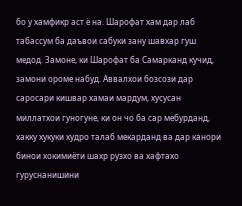бо у хамфикр аст ё на. Шарофат хам дар лаб табассум ба даъвои сабуки зану шавхар гуш медод. Замоне, ки Шарофат ба Самарканд кучид, замони ороме набуд. Аввалхои бозсози дар саросари кишвар хамаи мардум, хусусан миллатхои гуногуне, ки он чо ба сар мебурданд, хакку хукуки худро талаб мекарданд ва дар канори бинои хокимиёти шахр рузхо ва хафтахо гуруснанишини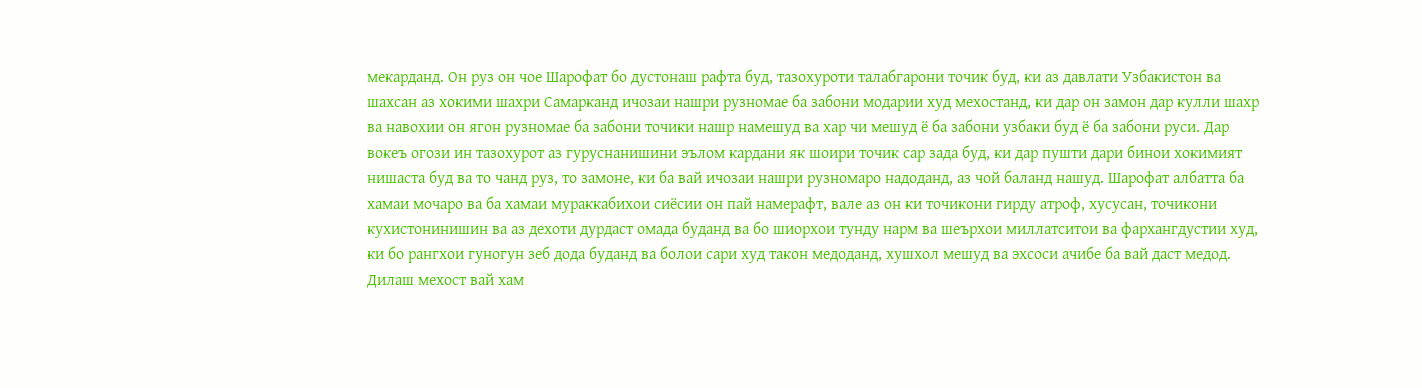мекарданд. Он руз он чое Шарофат бо дустонаш рафта буд, тазохуроти талабгарони точик буд, ки аз давлати Узбакистон ва шахсан аз хокими шахри Самарканд ичозаи нашри рузномае ба забони модарии худ мехостанд, ки дар он замон дар кулли шахр ва навохии он ягон рузномае ба забони точики нашр намешуд ва хар чи мешуд ё ба забони узбаки буд ё ба забони руси. Дар вокеъ огози ин тазохурот аз гуруснанишини эълом кардани як шоири точик сар зада буд, ки дар пушти дари бинои хокимият нишаста буд ва то чанд руз, то замоне, ки ба вай ичозаи нашри рузномаро надоданд, аз чой баланд нашуд. Шарофат албатта ба хамаи мочаро ва ба хамаи мураккабихои сиёсии он пай намерафт, вале аз он ки точикони гирду атроф, хусусан, точикони кухистонинишин ва аз дехоти дурдаст омада буданд ва бо шиорхои тунду нарм ва шеърхои миллатситои ва фархангдустии худ, ки бо рангхои гуногун зеб дода буданд ва болои сари худ такон медоданд, хушхол мешуд ва эхсоси ачибе ба вай даст медод. Дилаш мехост вай хам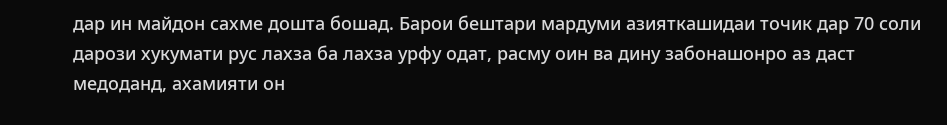дар ин майдон сахме дошта бошад. Барои бештари мардуми азияткашидаи точик дар 70 соли дарози хукумати рус лахза ба лахза урфу одат, расму оин ва дину забонашонро аз даст медоданд, ахамияти он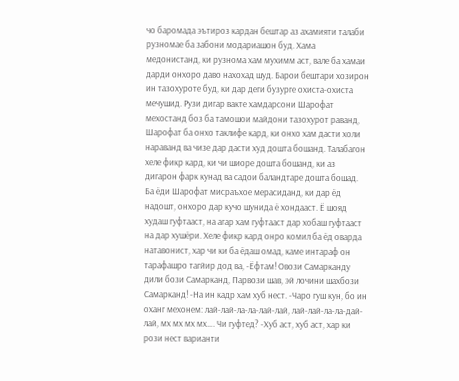чо баромада эътироз кардан бештар аз ахамияти талаби рузномае ба забони модариашон буд. Хама медонистанд, ки рузнома хам мухимм аст, вале ба хамаи дарди онхоро даво нахохад шуд. Барои бештари хозирон ин тазохуроте буд, ки дар деги бузурге охиста-охиста мечушид. Рузи дигар вакте хамдарсони Шарофат мехостанд боз ба тамошои майдони тазохурот раванд, Шарофат ба онхо таклифе кард, ки онхо хам дасти холи нараванд ва чизе дар дасти худ дошта бошанд. Талабагон хеле фикр кард, ки чи шиоре дошта бошанд, ки аз дигарон фарк кунад ва садои баландтаре дошта бошад. Ба ёди Шарофат мисраъхое мерасиданд, ки дар ёд надошт, онхоро дар кучо шунида ё хондааст. Ё шояд худаш гуфтааст, на агар хам гуфтааст дар хобаш гуфтааст на дар хушёри. Хеле фикр кард онро комил ба ёд оварда натавонист, хар чи ки ба ёдаш омад, каме интараф он тарафашро тагйир дод ва, -Ёфтам! Овози Самарканду дили бози Самарканд, Парвози шав, эй лочини шахбози Самарканд! -На ин кадр хам хуб нест. -Чаро гуш кун, бо ин оханг мехонем: лай-лай-ла-ла-лай-лай, лай-лай-ла-ла-дай-лай, мх мх мх мх…. Чи гуфтед? -Хуб аст, хуб аст, хар ки рози нест варианти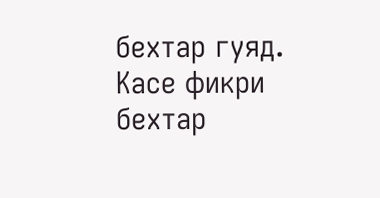бехтар гуяд. Касе фикри бехтар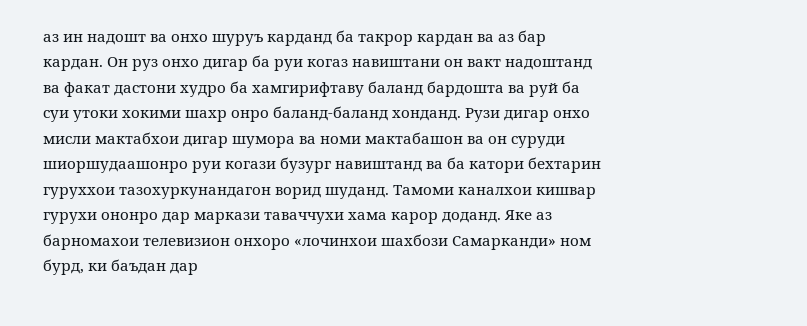аз ин надошт ва онхо шуруъ карданд ба такрор кардан ва аз бар кардан. Он руз онхо дигар ба руи когаз навиштани он вакт надоштанд ва факат дастони худро ба хамгирифтаву баланд бардошта ва руй ба суи утоки хокими шахр онро баланд-баланд хонданд. Рузи дигар онхо мисли мактабхои дигар шумора ва номи мактабашон ва он суруди шиоршудаашонро руи когази бузург навиштанд ва ба катори бехтарин гуруххои тазохуркунандагон ворид шуданд. Тамоми каналхои кишвар гурухи ононро дар маркази таваччухи хама карор доданд. Яке аз барномахои телевизион онхоро «лочинхои шахбози Самарканди» ном бурд, ки баъдан дар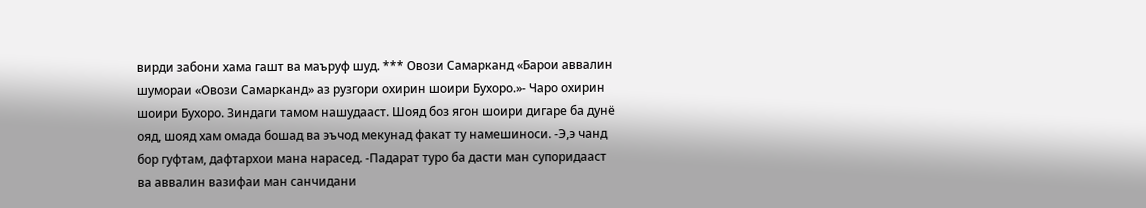вирди забони хама гашт ва маъруф шуд. *** Овози Самарканд «Барои аввалин шумораи «Овози Самарканд» аз рузгори охирин шоири Бухоро.»- Чаро охирин шоири Бухоро. Зиндаги тамом нашудааст. Шояд боз ягон шоири дигаре ба дунё ояд, шояд хам омада бошад ва эъчод мекунад факат ту намешиноси. -Э,э чанд бор гуфтам, дафтархои мана нарасед. -Падарат туро ба дасти ман супоридааст ва аввалин вазифаи ман санчидани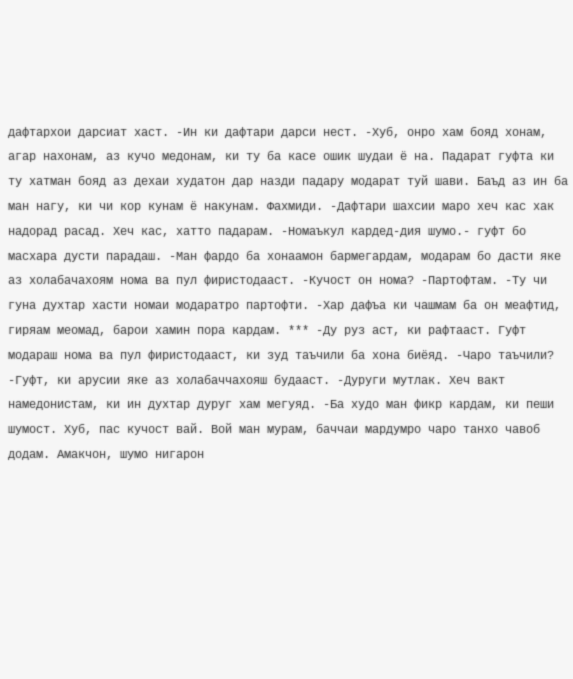дафтархои дарсиат хаст. -Ин ки дафтари дарси нест. -Хуб, онро хам бояд хонам, агар нахонам, аз кучо медонам, ки ту ба касе ошик шудаи ё на. Падарат гуфта ки ту хатман бояд аз дехаи худатон дар назди падару модарат туй шави. Баъд аз ин ба ман нагу, ки чи кор кунам ё накунам. Фахмиди. -Дафтари шахсии маро хеч кас хак надорад расад. Хеч кас, хатто падарам. -Номаъкул кардед-дия шумо.- гуфт бо масхара дусти парадаш. -Ман фардо ба хонаамон бармегардам, модарам бо дасти яке аз холабачахоям нома ва пул фиристодааст. -Кучост он нома? -Партофтам. -Ту чи гуна духтар хасти номаи модаратро партофти. -Хар дафъа ки чашмам ба он меафтид, гиряам меомад, барои хамин пора кардам. *** -Ду руз аст, ки рафтааст. Гуфт модараш нома ва пул фиристодааст, ки зуд таъчили ба хона биёяд. -Чаро таъчили? -Гуфт, ки арусии яке аз холабаччахояш будааст. -Дуруги мутлак. Хеч вакт намедонистам, ки ин духтар дуруг хам мегуяд. -Ба худо ман фикр кардам, ки пеши шумост. Хуб, пас кучост вай. Вой ман мурам, баччаи мардумро чаро танхо чавоб додам. Амакчон, шумо нигарон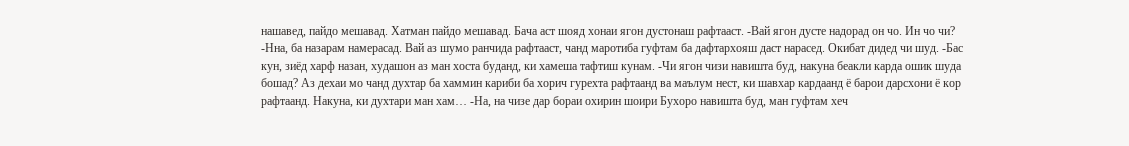нашавед, пайдо мешавад. Хатман пайдо мешавад. Бача аст шояд хонаи ягон дустонаш рафтааст. -Вай ягон дусте надорад он чо. Ин чо чи? -Нна, ба назарам намерасад. Вай аз шумо ранчида рафтааст, чанд маротиба гуфтам ба дафтархояш даст нарасед. Окибат дидед чи шуд. -Бас кун, зиёд харф назан, худашон аз ман хоста буданд, ки хамеша тафтиш кунам. -Чи ягон чизи навишта буд, накуна беакли карда ошик шуда бошад? Аз дехаи мо чанд духтар ба хаммин кариби ба хорич гурехта рафтаанд ва маълум нест, ки шавхар кардаанд ё барои дарсхони ё кор рафтаанд. Накуна, ки духтари ман хам… -На, на чизе дар бораи охирин шоири Бухоро навишта буд, ман гуфтам хеч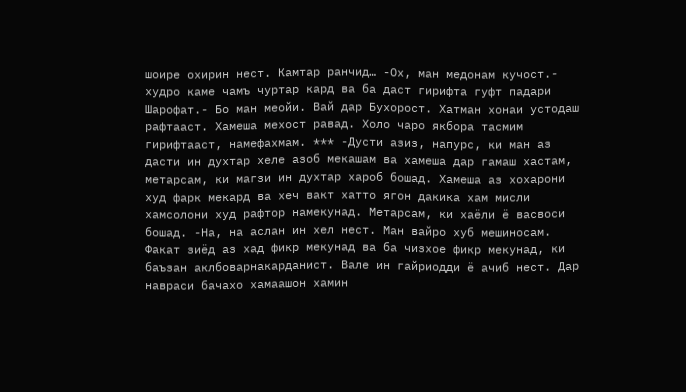шоире охирин нест. Камтар ранчид… -Ох, ман медонам кучост.- худро каме чамъ чуртар кард ва ба даст гирифта гуфт падари Шарофат.- Бо ман меойи. Вай дар Бухорост. Хатман хонаи устодаш рафтааст. Хамеша мехост равад. Холо чаро якбора тасмим гирифтааст, намефахмам. *** -Дусти азиз, напурс, ки ман аз дасти ин духтар хеле азоб мекашам ва хамеша дар гамаш хастам, метарсам, ки магзи ин духтар хароб бошад. Хамеша аз хохарони худ фарк мекард ва хеч вакт хатто ягон дакика хам мисли хамсолони худ рафтор намекунад. Метарсам, ки хаёли ё васвоси бошад. -На, на аслан ин хел нест. Ман вайро хуб мешиносам. Факат зиёд аз хад фикр мекунад ва ба чизхое фикр мекунад, ки баъзан аклбоварнакарданист. Вале ин гайриодди ё ачиб нест. Дар навраси бачахо хамаашон хамин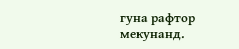гуна рафтор мекунанд.